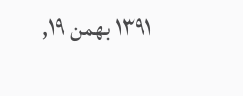۱۳۹۱ بهمن ۱۹,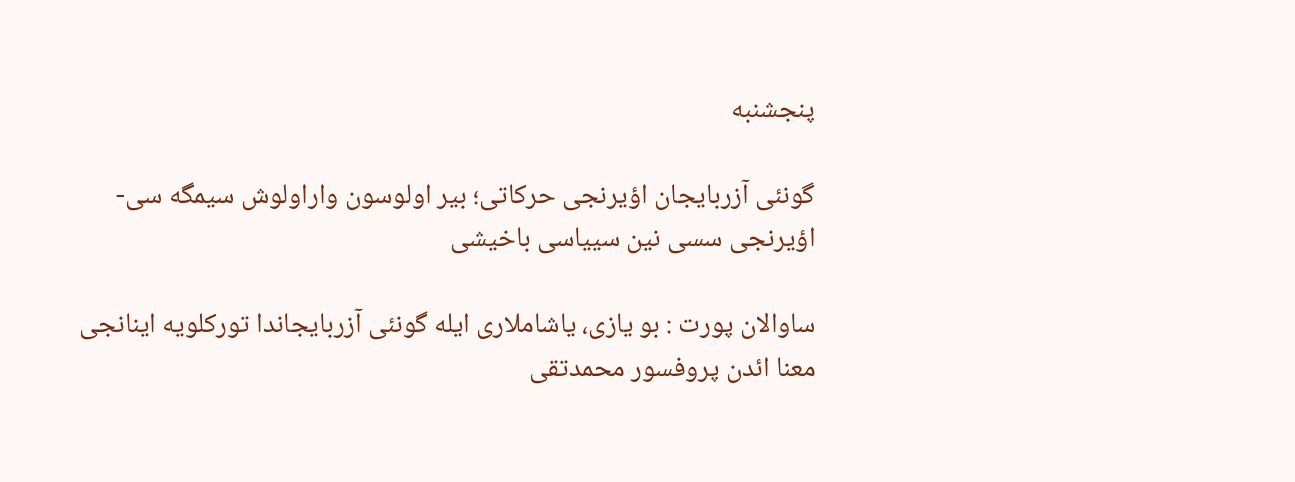پنجشنبه

گونئی آزربایجان اؤیرنجی حرکاتی؛ بیر اولوسون واراولوش سیمگه سی- اؤیرنجی سسی نین سییاسی باخیشی

ساوالان پورت : بو یازی، یاشاملاری ایله گونئی آزربایجاندا تورکلویه اینانجی معنا ائدن پروفسور محمدتقی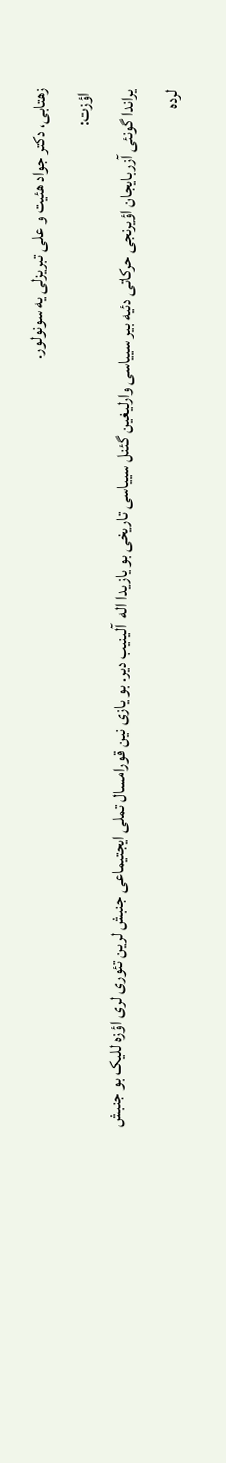زهتابی، دکتر جواد هئیت و علی تبریزلی یه سونولور.
 اؤزت:
یراندا گونئی آزربایجان اؤیرنجی حرکاتی دئیه بیر سییاسی وارلیغین گئنل سییاسی تاریخی بو یازیدا اله  آلینیب دیر. بو یازی نین قورامسال تملی ایجتیماعی جنبش لرین تئوری لری اؤزه للیک بو جنبش لرده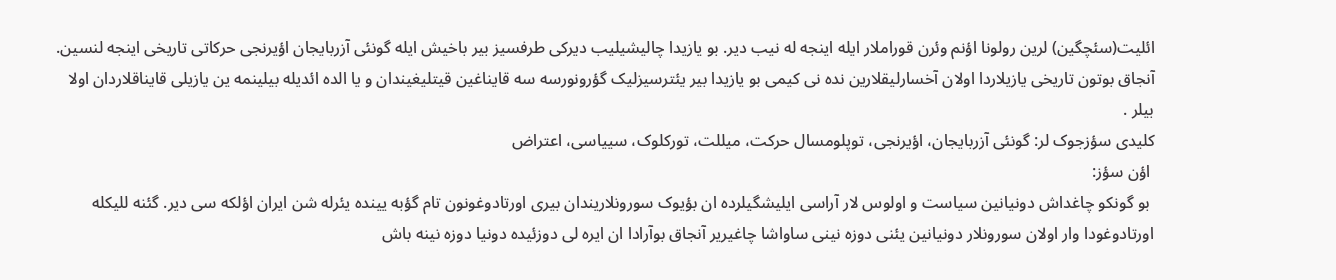ائلیت(سئچگین) لرین رولونا اؤنم وئرن قوراملار ایله اینجه له نیب دیر. بو یازیدا چالیشیلیب دیرکی طرفسیز بیر باخیش ایله گونئی آزربایجان اؤیرنجی حرکاتی تاریخی اینجه لنسین. آنجاق بوتون تاریخی یازیلاردا اولان آخسارلیقلارین نده نی کیمی بو یازیدا بیر یئترسیزلیک گؤرونورسه سه قایناغین قیتلیغیندان و یا الده ائدیله بیلینمه ین یازیلی قایناقلاردان اولا بیلر .
کلیدی سؤزجوک لر: گونئی آزربایجان، اؤیرنجی، توپلومسال حرکت، میللت، تورکلوک، سییاسی، اعتراض
 اؤن سؤز:
 بو گونکو چاغداش دونیانین سیاست و اولوس لار آراسی ایلیشگیلرده ان بؤیوک سورونلاریندان بیری اورتادوغونون تام گؤبه یینده یئرله شن ایران اؤلکه سی دیر. گئنه للیکله اورتادوغودا وار اولان سورونلار دونیانین یئنی دوزه نینی ساواشا چاغیریر آنجاق بوآرادا ان ایره لی دوزئیده دونیا دوزه نینه باش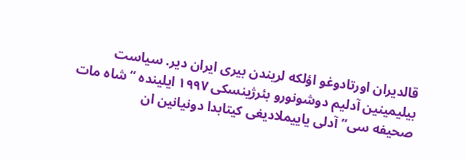قالدیران اورتادوغو اؤلکه لریندن بیری ایران دیر. سیاست بیلیمینین آدلیم دوشونورو بئرژینسکی ۱۹۹۷ ایلینده “شاه مات صحیفه سی” آدلی یاییملادیغی کیتابدا دونیانین ان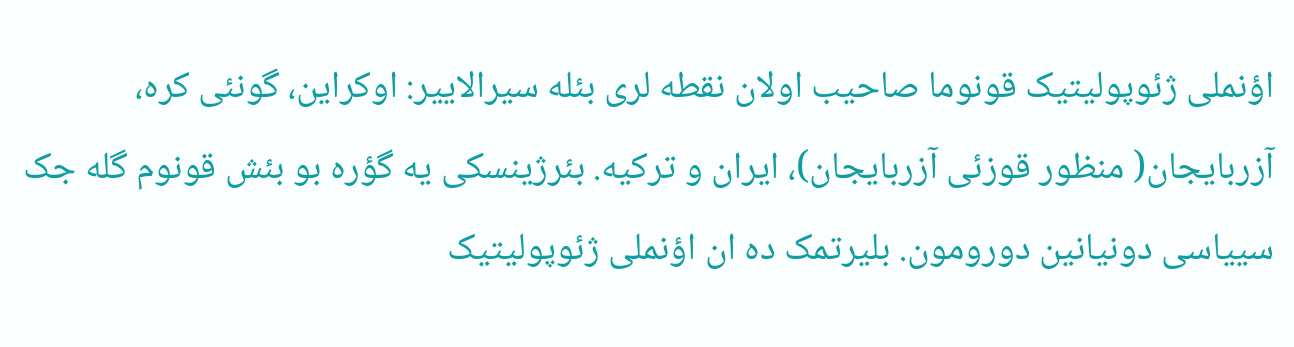اؤنملی ژئوپولیتیک قونوما صاحیب اولان نقطه لری بئله سیرالاییر: اوکراین، گونئی کره، آزربایجان( منظور قوزئی آزربایجان)، ایران و ترکیه. بئرژینسکی یه گؤره بو بئش قونوم گله جک سییاسی دونیانین دورومون. بلیرتمک ده ان اؤنملی ژئوپولیتیک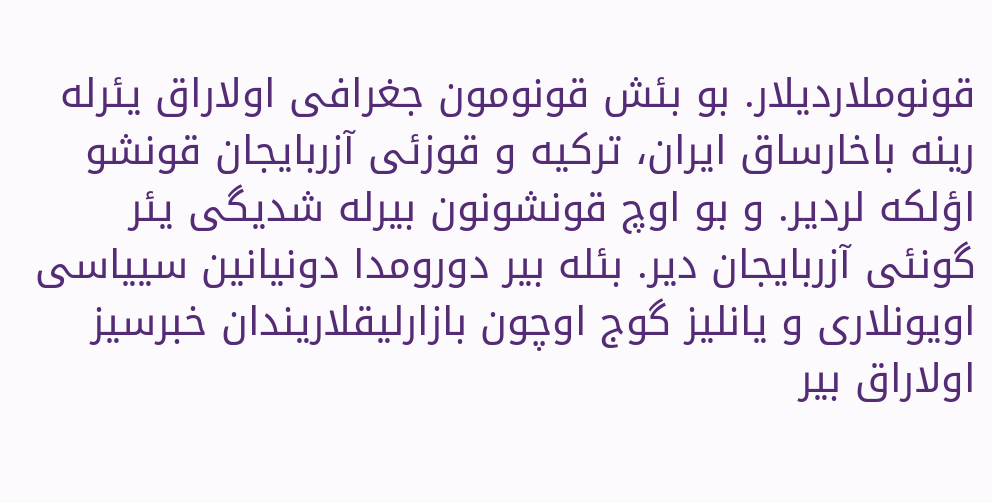قونوملاردیلار. بو بئش قونومون جغرافی اولاراق یئرله رینه باخارساق ایران، ترکیه و قوزئی آزربایجان قونشو اؤلکه لردیر. و بو اوچ قونشونون بیرله شدیگی یئر گونئی آزربایجان دیر. بئله بیر دورومدا دونیانین سییاسی اویونلاری و یانلیز گوج اوچون بازارلیقلاریندان خبرسیز اولاراق بیر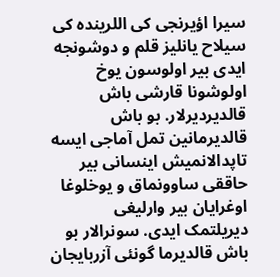سیرا اؤیرنجی کی اللرینده کی سیلاح یانلیز قلم و دوشونجه ایدی بیر اولوسون یوخ اولوشونا قارشی باش قالدیردیرلار. بو باش قالدیرمانین تمل آماجی ایسه تاپدالانمیش اینسانی بیر حاققی ساوونماق و یوخلوغا اوغرایان بیر وارلیغی دیریلتمک ایدی. سونرالار بو باش قالدیرما گونئی آزربایجان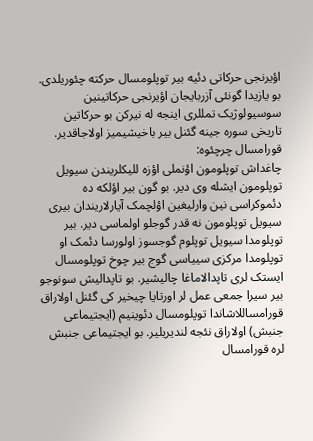اؤیرنجی حرکاتی دئیه بیر توپلومسال حرکته چئوریلدی. بو یازیدا گونئی آزربایجان اؤیرنجی حرکاتینین سوسیولوژیک تمللری اینجه له نیرکن بو حرکاتین تاریخی سوره جینه گئنل بیر باخیشیمیز اولاجاقدیر.
قورامسال چرچئوه:
چاغداش توپلومون اؤنملی اؤزه للیکلریندن سیویل توپلومون ایشله وی دیر. بو گون بیر اؤلکه ده دئموکراسی نین وارلیغین اؤلچمک آیارلاریندان بیری سیویل توپلومون نه قدر گوجلو اولماسی دیر. بیر توپلومدا سیویل توپلوم گوجسوز اولورسا دئمک او توپلومدا مرکزی سییاسی گوج بیر چوخ توپلومسال ایستک لری تاپدالاماغا چالیشیر. بو تاپدالیش سونوجو بیر سیرا جمعی عمل لر اورتایا چیخیر کی گئنل اولاراق قورامساللاشاندا توپلومسال دئوینیم (ایجتیماعی جنبش) اولاراق نئجه لندیریلیر. بو ایجتیماعی جنبش لره قورامسال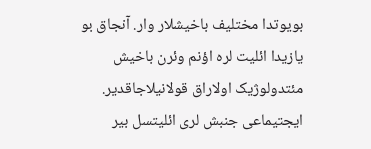بویوتدا مختلیف باخیشلار وار. آنجاق بو یازیدا ائلیت لره اؤنم وئرن باخیش مئتدولوژیک اولاراق قولانیلاجاقدیر.
ایجتیماعی جنبش لری ائلیتسل بیر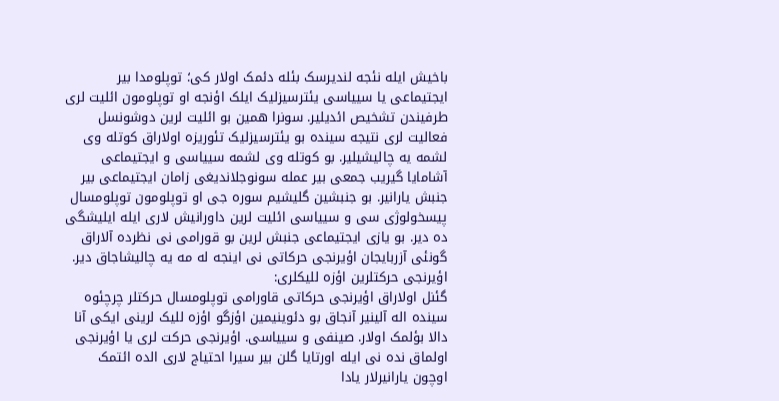باخیش ایله نئجه لندیرسک بئله دئمک اولار کی؛ توپلومدا بیر ایجتیماعی یا سییاسی یئترسیزلیک ایلک اؤنجه او توپلومون ائلیت لری طرفیندن تشخیص ائدیلیر. سونرا همین بو ائلیت لرین دوشونسل فعالیت لری نتیجه سینده بو یئترسیزلیک تئوریزه اولاراق کوتله وی لشمه یه چالیشیلیر. بو کوتله وی لشمه سییاسی و ایجتیماعی آشامایا گیریب جمعی بیر عمله سونوجلاندیغی زامان ایجتیماعی بیر جنبش یارانیر. بو جنبشین گلیشیم سوره جی او توپلومون توپلومسال پیسخولوژی سی و سییاسی ائلیت لرین داورانیش لاری ایله ایلیشگی ده دیر. بو یازی ایجتیماعی جنبش لرین بو قورامی نی نظرده آلاراق گونئی آزربایجان اؤیرنجی حرکاتی نی اینجه له مه یه چالیشاجاق دیر.
اؤیرنجی حرکتلرین اؤزه للیکلری:
گئنل اولاراق اؤیرنجی حرکاتی قاورامی توپلومسال حرکتلر چرچئوه سینده اله آلینیر آنجاق بو دئوینیمین اؤزگو اؤزه للیک لرینی ایکی آنا دالا بؤلمک اولار. صینفی و سییاسی. اؤیرنجی حرکت لری یا اؤیرنجی اولماق نده نی ایله اورتایا گلن بیر سیرا احتیاج لاری الده ائتمک اوچون یارانیرلار یادا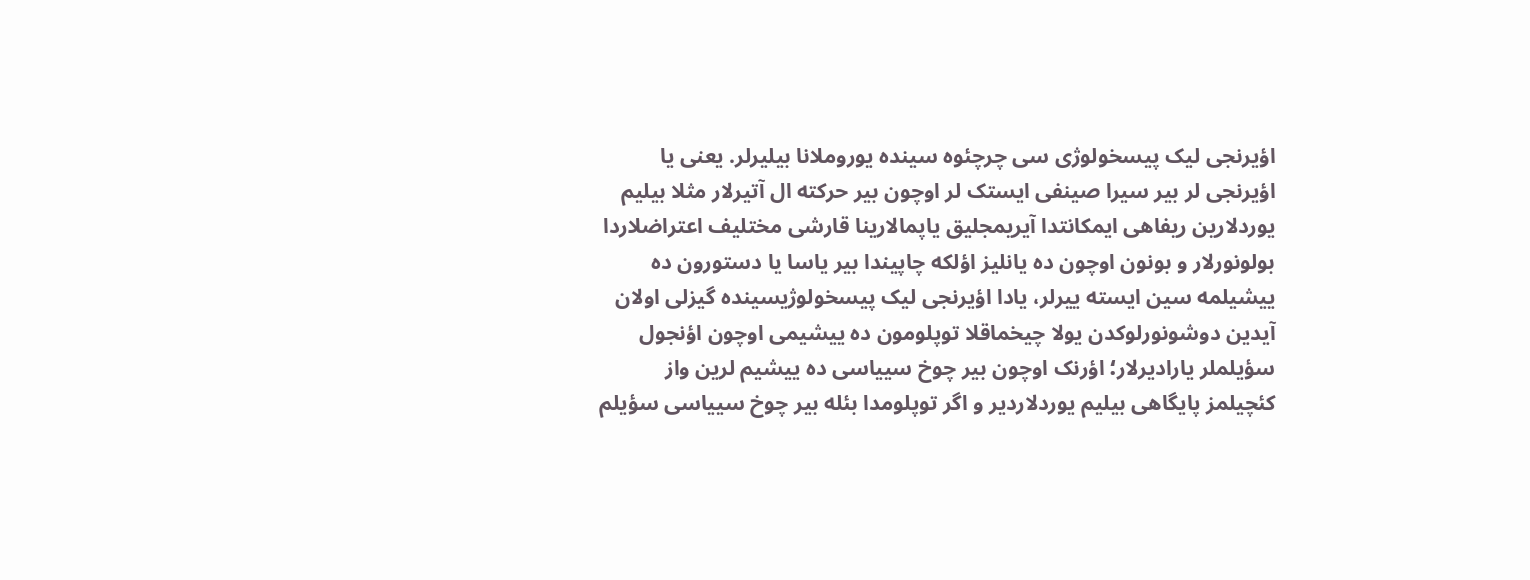اؤیرنجی لیک پیسخولوژی سی چرچئوه سینده یوروملانا بیلیرلر. یعنی یا اؤیرنجی لر بیر سیرا صینفی ایستک لر اوچون بیر حرکته ال آتیرلار مثلا بیلیم یوردلارین ریفاهی ایمکانتدا آیریمجلیق یاپمالارینا قارشی مختلیف اعتراضلاردا بولونورلار و بونون اوچون ده یانلیز اؤلکه چاپیندا بیر یاسا یا دستورون ده ییشیلمه سین ایسته ییرلر، یادا اؤیرنجی لیک پیسخولوژیسینده گیزلی اولان آیدین دوشونورلوکدن یولا چیخماقلا توپلومون ده ییشیمی اوچون اؤنجول سؤیلملر یارادیرلار؛ اؤرنک اوچون بیر چوخ سییاسی ده ییشیم لرین واز کئچیلمز پایگاهی بیلیم یوردلاردیر و اگر توپلومدا بئله بیر چوخ سییاسی سؤیلم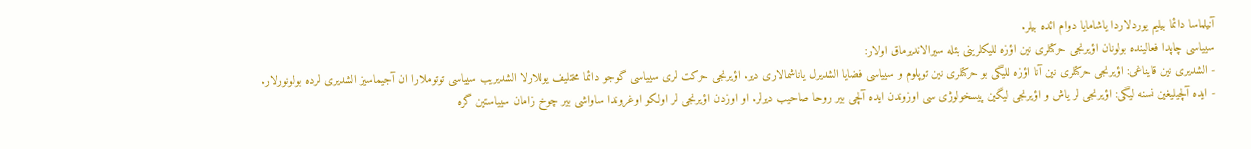آنیلماسا دائما بیلیم یوردلاردا یاشامایا دوام ائده بیلر.
سییاسی چاپدا فعالینده بولونان اؤیرنجی حرکتلری نین اؤزه للیکلرینی بئله سیرالاندیرماق اولار:
- الشدیری نین قایناغی: اؤیرنجی حرکتلری نین آنا اؤزه للیگی بو حرکتلری نین توپلوم و سییاسی فضایا الشدیرل یاناشمالاری دیر. اؤیرنجی حرکت لری سییاسی گوجو دائما مختلیف یوللارلا الشدیریب سییاسی توتوملارا ان آجیماسیز الشدیری لرده بولونورلار.
- ایده آلچیلیغین نسنه لیگی: اؤیرنجی لر یاش و اؤیرنجی لیگین پیسخولوژی سی اوزوندن ایده آلچی بیر روحا صاحیب دیرلر. او اوزدن اؤیرنجی لر اولکو اوغروندا ساواشی بیر چوخ زامان سییاستین گره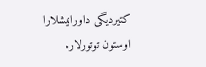کتیردیگی داورانیشلارا اوستون توتورلار.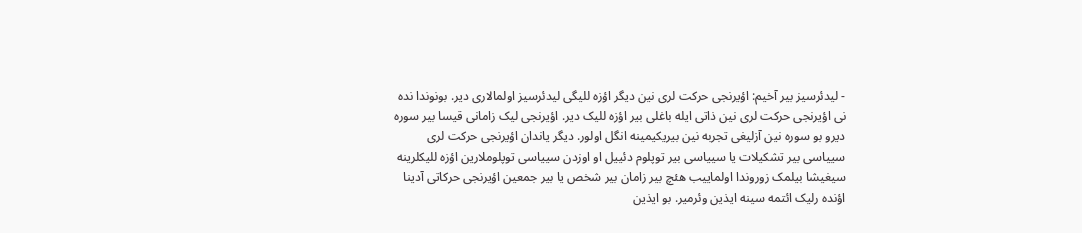- لیدئرسیز بیر آخیم: اؤیرنجی حرکت لری نین دیگر اؤزه للیگی لیدئرسیز اولمالاری دیر. بونوندا نده نی اؤیرنجی حرکت لری نین ذاتی ایله باغلی بیر اؤزه للیک دیر. اؤیرنجی لیک زامانی قیسا بیر سوره دیرو بو سوره نین آزلیغی تجربه نین بیریکیمینه انگل اولور. دیگر یاندان اؤیرنجی حرکت لری سییاسی بیر تشکیلات یا سییاسی بیر توپلوم دئییل او اوزدن سییاسی توپلوملارین اؤزه للیکلرینه سیغیشا بیلمک زوروندا اولماییب هئچ بیر زامان بیر شخص یا بیر جمعین اؤیرنجی حرکاتی آدینا اؤنده رلیک ائتمه سینه ایذین وئرمیر. بو ایذین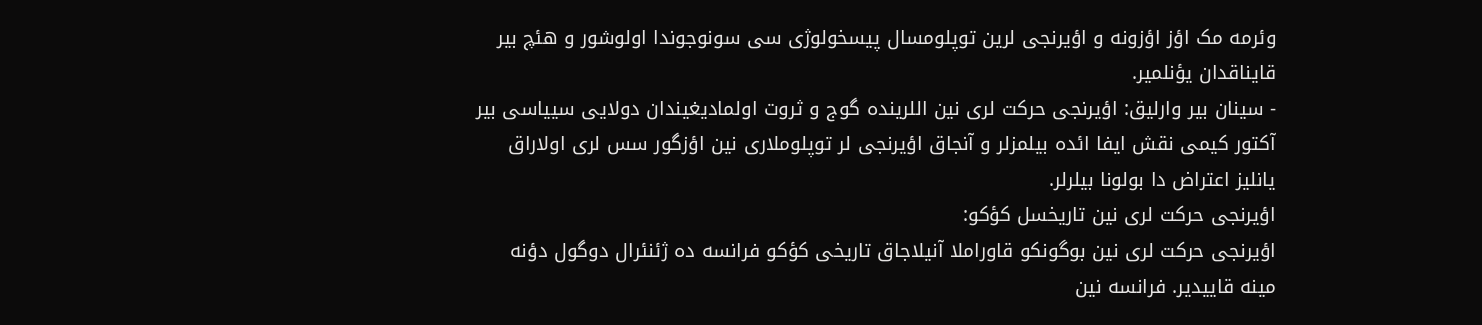وئرمه مک اؤز اؤزونه و اؤیرنجی لرین توپلومسال پیسخولوژی سی سونوجوندا اولوشور و هئچ بیر قایناقدان یؤنلمیر.
- سینان بیر وارلیق: اؤیرنجی حرکت لری نین اللرینده گوج و ثروت اولمادیغیندان دولایی سییاسی بیر آکتور کیمی نقش ایفا ائده بیلمزلر و آنجاق اؤیرنجی لر توپلوملاری نین اؤزگور سس لری اولاراق یانلیز اعتراض دا بولونا بیلرلر.
اؤیرنجی حرکت لری نین تاریخسل کؤکو:
اؤیرنجی حرکت لری نین بوگونکو قاوراملا آنیلاجاق تاریخی کؤکو فرانسه ده ژئنئرال دوگول دؤنه مینه قاییدیر. فرانسه نین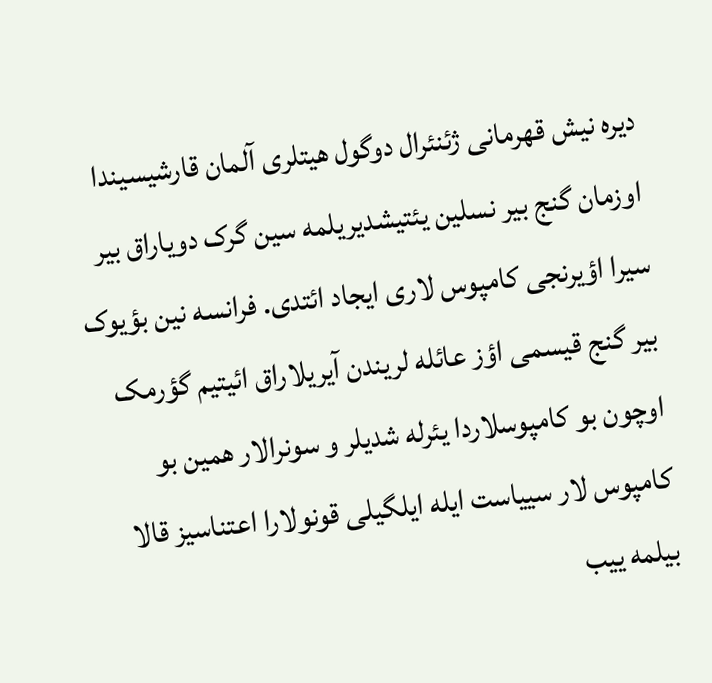دیره نیش قهرمانی ژئنئرال دوگول هیتلری آلمان قارشیسیندا اوزمان گنج بیر نسلین یئتیشدیریلمه سین گرک دویاراق بیر سیرا اؤیرنجی کامپوس لاری ایجاد ائتدی. فرانسه نین بؤیوک بیر گنج قیسمی اؤز عائله لریندن آیریلاراق ائیتیم گؤرمک اوچون بو کامپوسلاردا یئرله شدیلر و سونرالار همین بو کامپوس لار سییاست ایله ایلگیلی قونولارا اعتناسیز قالا بیلمه ییب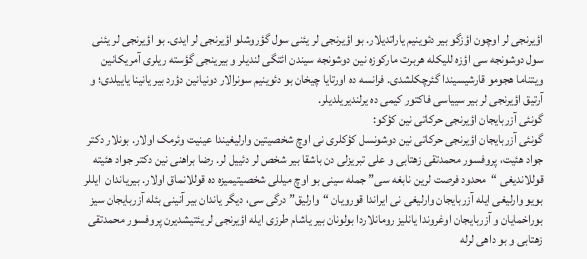اؤیرنجی لر اوچون اؤزگو بیر دئوینیم یاراتدیلار. بو اؤیرنجی لر یئنی سول گؤروشلو اؤیرنجی لر ایدی. بو اؤیرنجی لر یئنی سول دوشونجه سی اؤزه للیکله هربرت مارکوزه نین دوشونجه سیندن ائتگی لندیلر و بیرینجی گؤسته ریلری آمریکانین ویتناما هجومو قارشیسیندا گئرچکلشدی. فرانسه ده اورتایا چیخان بو دئوینیم سونرالار دونیانین دؤرد بیر یانینا یاییلدی؛ و آرتیق اؤیرنجی لر بیر سییاسی فاکتور کیمی ده یرلندیریلدیلر.
گونئی آزربایجان اؤیرنجی حرکاتی نین کؤکو:
گونئی آزربایجان اؤیرنجی حرکاتی نین دوشونسل کؤکلری نی اوچ شخصیتین وارلیغیندا عینیت وئرمک اولار. بونلار دکتر جواد هئیت، پروفسور محمدتقی زهتابی و علی تبریزلی دن باشقا بیر شخص لر دئییل لر. رضا براهنی نین دکتر جواد هئیته قوللاندیغی “محدود فرصت لرین نابغه سی” جمله سینی بو اوچ میللی شخصیتیمیزه ده قوللانماق اولار. بیریاندان  ایللر بویو وارلیغی ایله آزربایجان وارلیغی نی ایراندا قورویان “وارلیق” درگی سی، دیگر یاندان بیر آنینی بئله آزربایجان سیز بوراخمایان و آزربایجان اوغروندا یانلیز رومانلاردا بولونان بیر یاشام طرزی ایله اؤیرنجی لر یئتیشدیرن پروفسور محمدتقی زهتابی و بو داهی لرله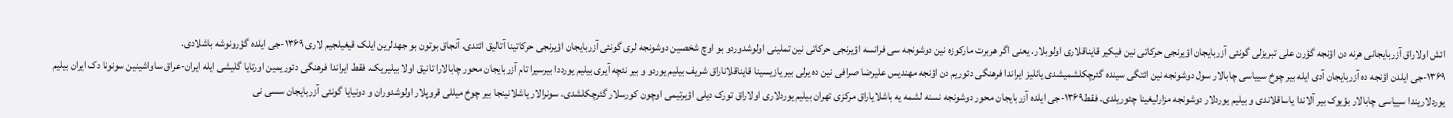ائش اولاراق آزربایجانی هرنه دن اؤنجه گؤرن علی تبریزلی گونئی آزربایجان اؤیرنجی حرکاتی نین فیکیر قایناقلاری اولوبلار. یعنی اگر هربرت مارکوزه نین دوشونجه سی فرانسه اؤیرنجی حرکاتی نین تملینی اولوشدوردو بو اوچ شخصین دوشونجه لری گونئی آزربایجان اؤیرنجی حرکاتینا آتالیق ائتدی. آنجاق بوتون بو جهدلرین ایلک قیغیلجیم لاری ۱۳۶۹-جی ایلده گؤرونوشه باشلادی.
۱۳۶۹-جی ایلدن اؤنجه ده آزربایجان آدی ایله بیر چوخ سییاسی چابالار سول دوشونجه نین ائتگی سینده گئرچکلشمیشدی یانلیز ایراندا فرهنگی دئوریم دن اؤنجه مهندیس علیرضا صرافی نین ده یرلی بیر یازیسینا قایناقلاناراق شریف بیلیم یوردو و بیر نئچه آیری بیلیم یورددا بیرسیرا تام آزربایجان محور چابالارا تانیق اولا بیلیریک. فقط ایراندا فرهنگی دئوریمین اورتایا گلیشی ایله ایران-عراق ساواشینین سونونا دک ایران بیلیم یوردلاریندا سییاسی چابالار بؤیوک بیر آلاندا یاساقلاندی و بیلیم یوردلار دوشونجه مزارلیغینا چئوریلدی. فقط۱۳۶۹-جی ایلده آزربایجان محور دوشونجه نسنه لشمه یه باشلایاراق مرکزی تهران بیلیم یوردلاری اولاراق تورک دیلی اؤیرتیمی اوچون کورسلار گئرچکلشدی. سونرالار یاشلانینجا بیر چوخ میللی قروپلار اولوشدوران و دونیایا گونئی آزربایجان سسی نی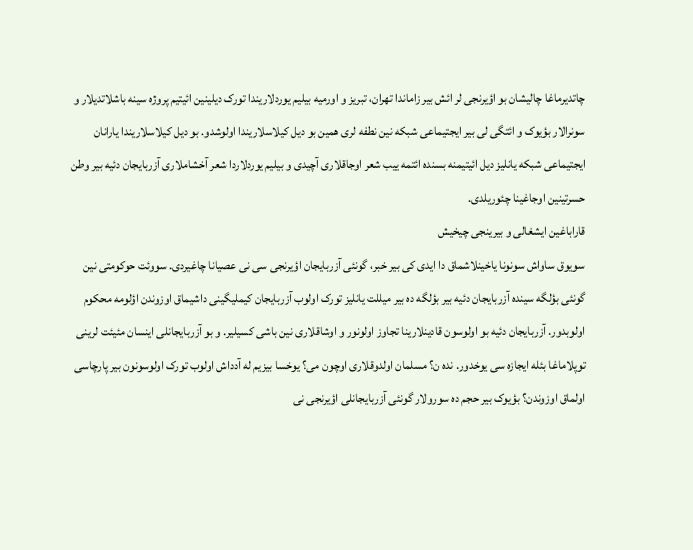چاتدیرماغا چالیشان بو اؤیرنجی لر ائش بیر زاماندا تهران، تبریز و اورمیه بیلیم یوردلاریندا تورک دیلینین ائیتیم پروژه سینه باشلاتدیلار و سونرالار بؤیوک و ائتگی لی بیر ایجتیماعی شبکه نین نطفه لری همین بو دیل کیلاسلاریندا اولوشدو. بو دیل کیلاسلاریندا یارانان ایجتیماعی شبکه یانلیز دیل ائیتیمنه بسنده ائتمه ییب شعر اوجاقلاری آچیدی و بیلیم یوردلاردا شعر آخشاملاری آزربایجان دئیه بیر وطن حسرتینین اوجاغینا چئوریلدی.
قاراباغین ایشغالی و بیرینجی چیخیش
سویوق ساواش سونونا یاخینلاشماق دا ایدی کی بیر خبر، گونئی آزربایجان اؤیرنجی سی نی عصیانا چاغیردی. سووئت حوکومتی نین گونئی بؤلگه سینده آزربایجان دئیه بیر بؤلگه ده بیر میللت یانلیز تورک اولوب آزربایجان کیملیگینی داشیماق اوزوندن اؤلومه محکوم اولوبدور. آزربایجان دئیه بو اولوسون قادینلارینا تجاوز اولونور و اوشاقلاری نین باشی کسیلیر. و بو آزربایجانلی اینسان مئیئت لرینی توپلاماغا بئله ایجازه سی یوخدور. نده ن؟ مسلمان اولدوقلاری اوچون می؟ یوخسا بیزیم له آدداش اولوب تورک اولوسونون بیر پارچاسی اولماق اوزوندن؟ بؤیوک بیر حجم ده سورولار گونئی آزربایجانلی اؤیرنجی نی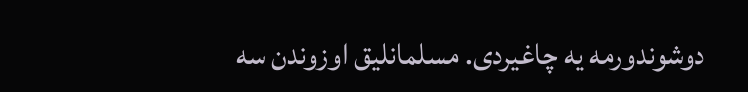دوشوندورمه یه چاغیردی. مسلمانلیق اوزوندن سه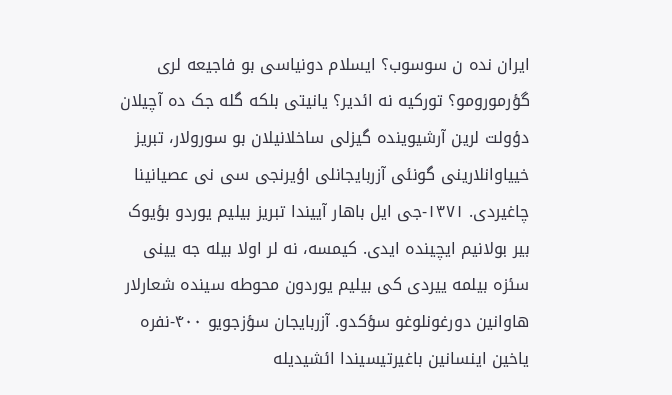ایران نده ن سوسوب؟ ایسلام دونیاسی بو فاجیعه لری گؤرمورومو؟ تورکیه نه ائدیر؟ یانیتی بلکه گله جک ده آچیلان دؤولت لرین آرشیوینده گیزلی ساخلانیلان بو سورولار، تبریز خییاوانلارینی گونئی آزربایجانلی اؤیرنجی سی نی عصیانینا چاغیردی. ۱۳۷۱-جی ایل باهار آییندا تبریز بیلیم یوردو بؤیوک بیر بولانیم ایچینده ایدی. کیمسه، نه لر اولا بیله جه یینی سئزه بیلمه ییردی کی بیلیم یوردون محوطه سینده شعارلار هاوانین دورغونلوغو سؤکدو. آزربایجان سؤزجویو ۴۰۰-نفره یاخین اینسانین باغیرتیسیندا ائشیدیله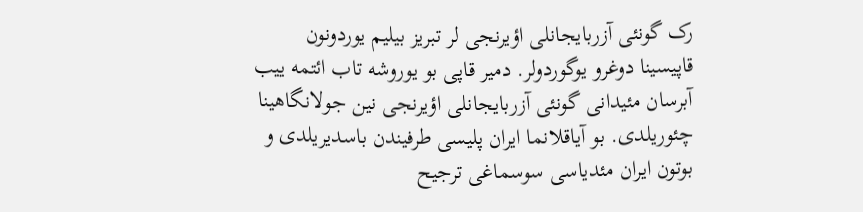رک گونئی آزربایجانلی اؤیرنجی لر تبریز بیلیم یوردونون قاپیسینا دوغرو یوگوردولر. دمیر قاپی بو یوروشه تاب ائتمه ییب آبرسان مئیدانی گونئی آزربایجانلی اؤیرنجی نین جولانگاهینا چئوریلدی. بو آیاقلانما ایران پلیسی طرفیندن باسدیریلدی و بوتون ایران مئدیاسی سوسماغی ترجیح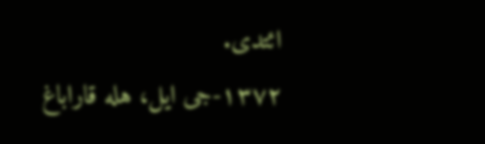ائتدی.
۱۳۷۲-جی ایل، هله قاراباغ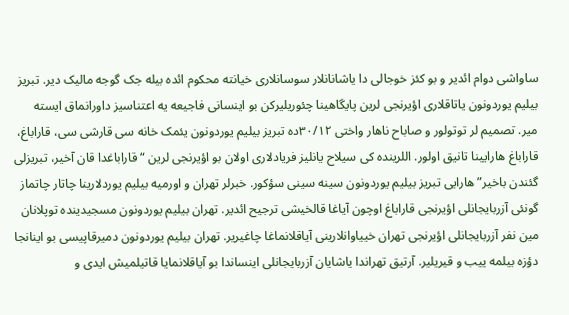ساواشی دوام ائدیر و بو کئز خوجالی دا یاشانانلار سوسانلاری خیانته محکوم ائده بیله جک گوجه مالیک دیر. تبریز بیلیم یوردونون یاتاقلاری اؤیرنجی لرین پایگاهینا چئوریلیرکن بو اینسانی فاجیعه یه اعتناسیز داورانماق ایسته میر. تصمیم لر توتولور و صاباح ناهار واختی ۳۰/۱۲ده تبریز بیلیم یوردونون یئمک خانه سی قارشی سی، قاراباغ، قاراباغ هارایینا تانیق اولور. اللرینده کی سیلاح یانلیز فریادلاری اولان بو اؤیرنجی لرین “قاراباغدا قان آخیر، تبریزلی گئندن باخیر” هارایی تبریز بیلیم یوردونون سینه سینی سؤکور. خبرلر تهران و اورمیه بیلیم یوردلارینا چاتار چاتماز گونئی آزربایجانلی اؤیرنجی قاراباغ اوچون آیاغا قالخیشی ترجیح ائدیر. تهران بیلیم یوردونون مسجیدینده توپلانان مین نفر آزربایجانلی اؤیرنجی تهران خییاوانلارینی آیاقلانماغا چاغیریر. تهران بیلیم یوردونون دمیرقاپیسی بو اینانجا دؤزه بیلمه ییب و قیریلیر. آرتیق تهراندا یاشایان آزربایجانلی اینساندا بو آیاقلانمایا قاتیلمیش ایدی و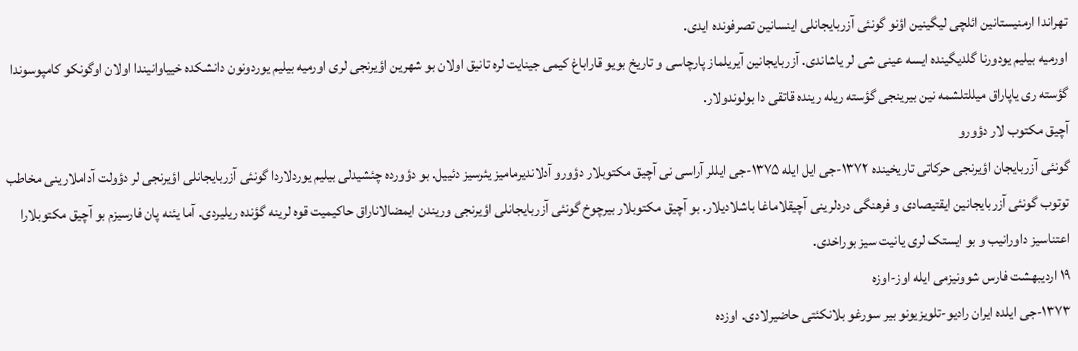تهراندا ارمنیستانین ائلچی لیگینین اؤنو گونئی آزربایجانلی اینسانین تصرفونده ایدی.
اورمیه بیلیم یودورنا گلدیگینده ایسه عینی شی لر یاشاندی. آزربایجانین آیریلماز پارچاسی و تاریخ بویو قاراباغ کیمی جینایت لره تانیق اولان بو شهرین اؤیرنجی لری اورمیه بیلیم یوردونون دانشکده خییاوانیندا اولان اوگونکو کامپوسوندا گؤسته ری یاپاراق میللتلشمه نین بیرینجی گؤسته ریله رینده قاتقی دا بولوندولار.
آچیق مکتوب لار دؤورو
گونئی آزربایجان اؤیرنجی حرکاتی تاریخینده ۱۳۷۲-جی ایل ایله ۱۳۷۵-جی ایللر آراسی نی آچیق مکتوبلار دؤورو آدلاندیرمامیز یئرسیز دئییل. بو دؤورده چئشیدلی بیلیم یوردلاردا گونئی آزربایجانلی اؤیرنجی لر دؤولت آداملارینی مخاطب توتوب گونئی آزربایجانین ایقتیصادی و فرهنگی دردلرینی آچیقلاماغا باشلادیلار. بو آچیق مکتوبلار بیرچوخ گونئی آزربایجانلی اؤیرنجی وریندن ایمضالاناراق حاکیمیت قوه لرینه گؤنده ریلیردی. آما یئنه پان فارسیزم بو آچیق مکتوبلارا اعتناسیز داورانیب و بو ایستک لری یانیت سیز بوراخدی.
۱۹ اردیبهشت فارس شوونیزمی ایله اوز-اوزه
۱۳۷۳-جی ایلده ایران رادیو-تلویزیونو بیر سورغو بلانکئتی حاضیرلادی. اوزده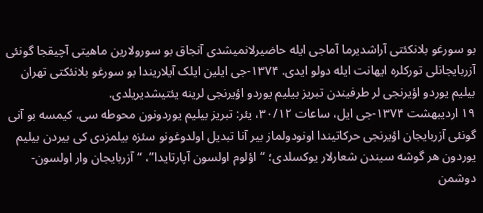بو سورغو بلانکئتی آراشدیرما آماجی ایله حاضیرلانمیشدی آنجاق بو سورولارین ماهیتی آچیقجا گونئی آزربایجانلی تورکلره ایهانت ایله دولو ایدی. ۱۳۷۴-جی ایلین ایلک آیلاریندا بو سورغو بلانئکتی تهران بیلیم یوردو اؤیرنجی لر طرفیندن تبریز بیلیم یوردو اؤیرنجی لرینه یئتیشدیریلدی.
۱۹ اردیبهشت ۱۳۷۴-جی ایل، ساعات ۳۰/۱۲، یئر: تبریز بیلیم یوردونون محوطه سی. کیمسه بو آنی گونئی آزربایجان اؤیرنجی حرکاتیندا اونودولماز بیر آنا تبدیل اولدوغونو سئزه بیلمزدی کی بیردن بیلیم یوردون هر گوشه سیندن شعارلار یوکسلدی؛ “اؤلوم اولسون آپارتایدا”، “آزربایجان وار اولسون-دوشمن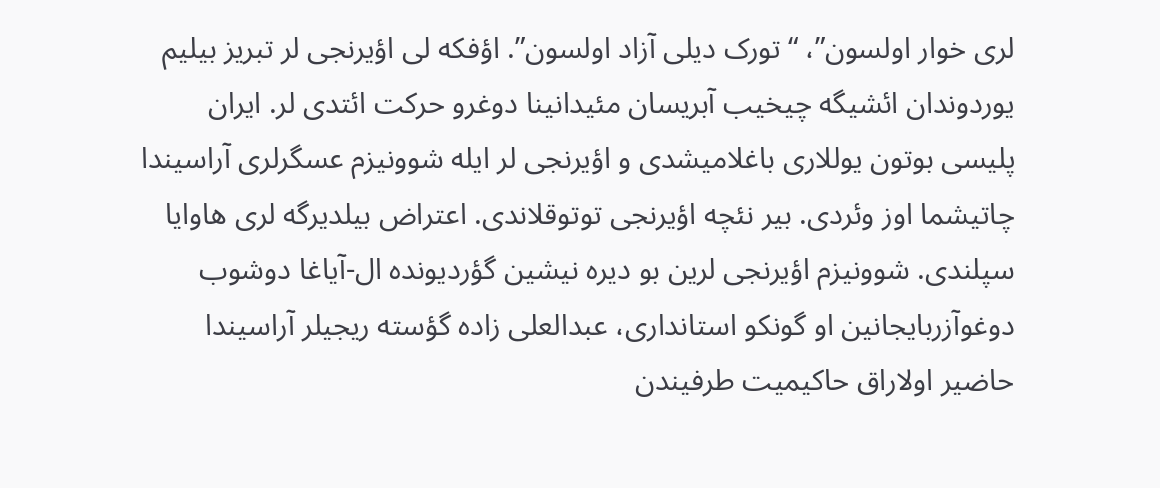لری خوار اولسون”، “تورک دیلی آزاد اولسون”. اؤفکه لی اؤیرنجی لر تبریز بیلیم یوردوندان ائشیگه چیخیب آبریسان مئیدانینا دوغرو حرکت ائتدی لر. ایران پلیسی بوتون یوللاری باغلامیشدی و اؤیرنجی لر ایله شوونیزم عسگرلری آراسیندا چاتیشما اوز وئردی. بیر نئچه اؤیرنجی توتوقلاندی. اعتراض بیلدیرگه لری هاوایا سپلندی. شوونیزم اؤیرنجی لرین بو دیره نیشین گؤردیونده ال-آیاغا دوشوب دوغوآزربایجانین او گونکو استانداری، عبدالعلی زاده گؤسته ریجیلر آراسیندا حاضیر اولاراق حاکیمیت طرفیندن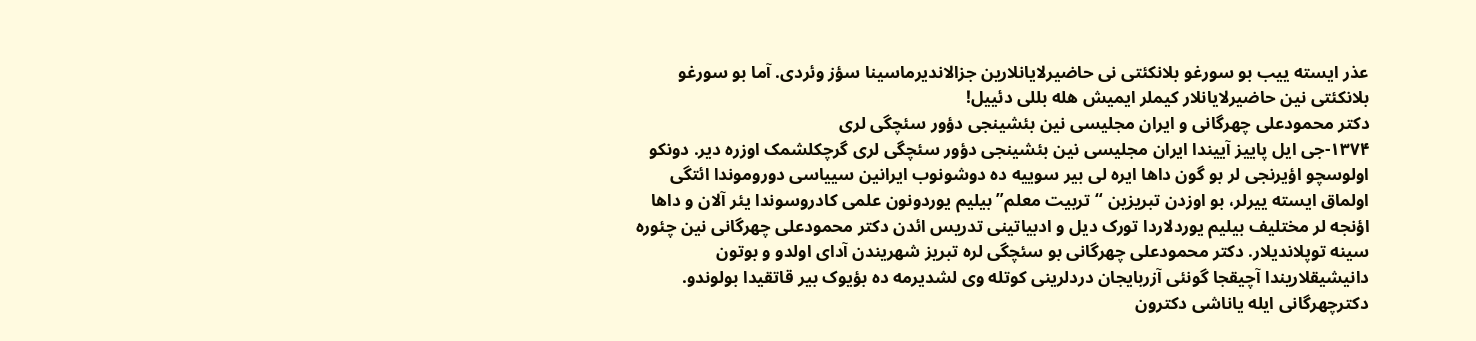عذر ایسته ییب بو سورغو بلانکئتی نی حاضیرلایانلارین جزالاندیرماسینا سؤز وئردی. آما بو سورغو بلانکئتی نین حاضیرلایانلار کیملر ایمیش هله بللی دئییل!
دکتر محمودعلی چهرگانی و ایران مجلیسی نین بئشینجی دؤور سئچگی لری
۱۳۷۴-جی ایل پاییز آییندا ایران مجلیسی نین بئشینجی دؤور سئچگی لری گرچکلشمک اوزره دیر. دونکو اولوسچو اؤیرنجی لر بو گون داها ایره لی بیر سوییه ده دوشونوب ایرانین سییاسی دوروموندا ائتگی اولماق ایسته ییرلر، بو اوزدن تبریزین “تربیت معلم” بیلیم یوردونون علمی کادروسوندا یئر آلان و داها اؤنجه لر مختلیف بیلیم یوردلاردا تورک دیل و ادبیاتینی تدریس ائدن دکتر محمودعلی چهرگانی نین چئوره سینه توپلاندیلار. دکتر محمودعلی چهرگانی بو سئچگی لره تبریز شهریندن آدای اولدو و بوتون دانیشیقلاریندا آچیقجا گونئی آزربایجان دردلرینی کوتله وی لشدیرمه ده بؤیوک بیر قاتقیدا بولوندو. دکترچهرگانی ایله یاناشی دکترون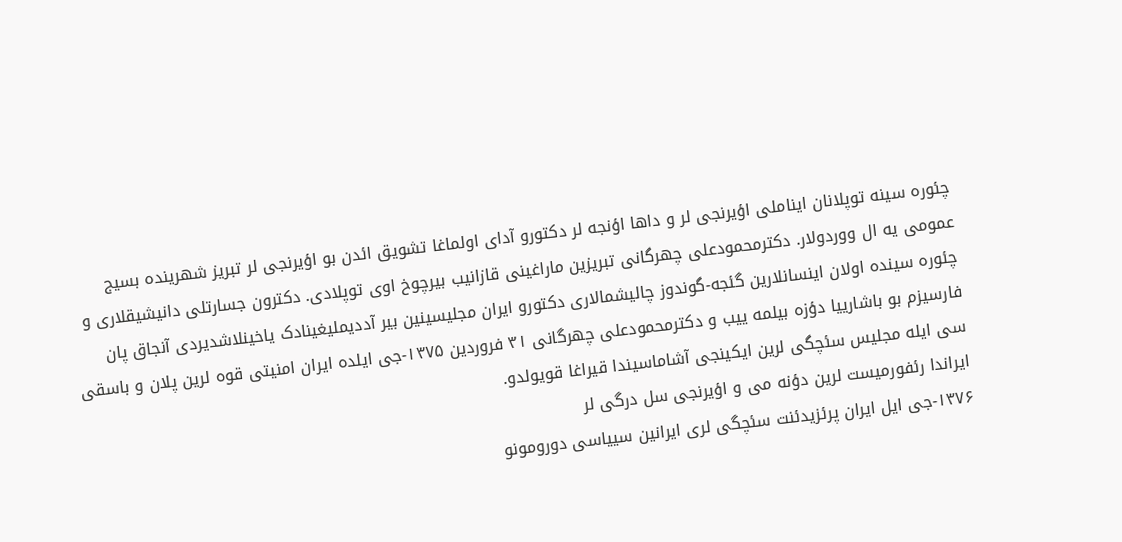چئوره سینه توپلانان ایناملی اؤیرنجی لر و داها اؤنجه لر دکتورو آدای اولماغا تشویق ائدن بو اؤیرنجی لر تبریز شهرینده بسیج عمومی یه ال ووردولار. دکترمحمودعلی چهرگانی تبریزین ماراغینی قازانیب بیرچوخ اوی توپلادی. دکترون جسارتلی دانیشیقلاری و چئوره سینده اولان اینسانلارین گئجه-گوندوز چالیشمالاری دکتورو ایران مجلیسینین بیر آددیملیغینادک یاخینلاشدیردی آنجاق پان فارسیزم بو باشارییا دؤزه بیلمه ییب و دکترمحمودعلی چهرگانی ۳۱ فروردین ۱۳۷۵-جی ایلده ایران امنیتی قوه لرین پلان و باسقی سی ایله مجلیس سئچگی لرین ایکینجی آشاماسیندا قیراغا قویولدو.
ایراندا رئفورمیست لرین دؤنه می و اؤیرنجی سل درگی لر
۱۳۷۶-جی ایل ایران پرئزیدئنت سئچگی لری ایرانین سییاسی دورومونو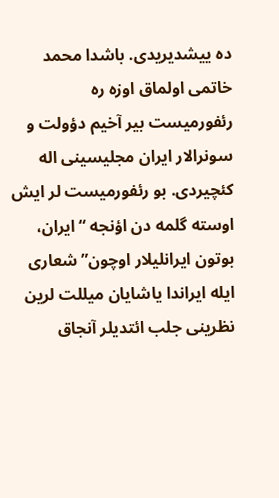ده ییشدیریدی. باشدا محمد خاتمی اولماق اوزه ره رئفورمیست بیر آخیم دؤولت و سونرالار ایران مجلیسینی اله کئچیردی. بو رئفورمیست لر ایش اوسته گلمه دن اؤنجه “ایران، بوتون ایرانلیلار اوچون” شعاری ایله ایراندا یاشایان میللت لرین نظرینی جلب ائتدیلر آنجاق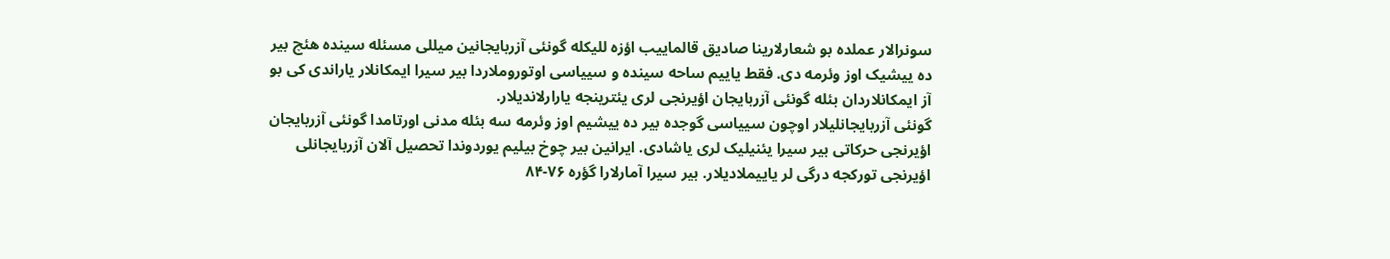سونرالار عملده بو شعارلارینا صادیق قالماییب اؤزه للیکله گونئی آزربایجانین میللی مسئله سینده هئچ بیر ده ییشیک اوز وئرمه دی. فقط یاییم ساحه سینده و سییاسی اوتوروملاردا بیر سیرا ایمکانلار یاراندی کی بو آز ایمکانلاردان بئله گونئی آزربایجان اؤیرنجی لری یئترینجه یارارلاندیلار.
گونئی آزربایجانلیلار اوچون سییاسی گوجده بیر ده ییشیم اوز وئرمه سه بئله مدنی اورتامدا گونئی آزربایجان اؤیرنجی حرکاتی بیر سیرا یئنیلیک لری یاشادی. ایرانین بیر چوخ بیلیم یوردوندا تحصیل آلان آزربایجانلی اؤیرنجی تورکجه درگی لر یاییملادیلار. بیر سیرا آمارلارا گؤره ۷۶-۸۴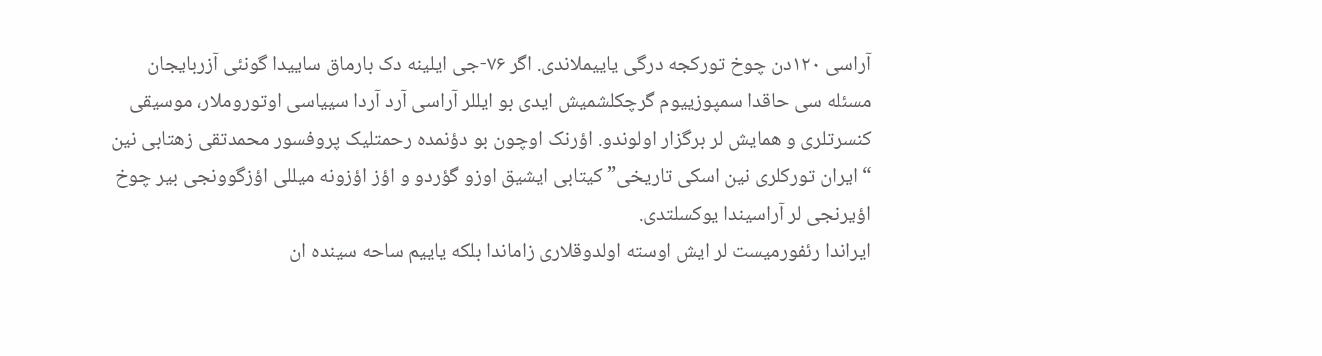آراسی ۱۲۰دن چوخ تورکجه درگی یاییملاندی. اگر ۷۶-جی ایلینه دک بارماق ساییدا گونئی آزربایجان مسئله سی حاقدا سمپوزییوم گرچکلشمیش ایدی بو ایللر آراسی آرد آردا سییاسی اوتوروملار، موسیقی کنسرتلری و همایش لر برگزار اولوندو. اؤرنک اوچون بو دؤنمده رحمتلیک پروفسور محمدتقی زهتابی نین “ایران تورکلری نین اسکی تاریخی” کیتابی ایشیق اوزو گؤردو و اؤز اؤزونه میللی اؤزگوونجی بیر چوخ اؤیرنجی لر آراسیندا یوکسلتدی.
ایراندا رئفورمیست لر ایش اوسته اولدوقلاری زاماندا بلکه یاییم ساحه سینده ان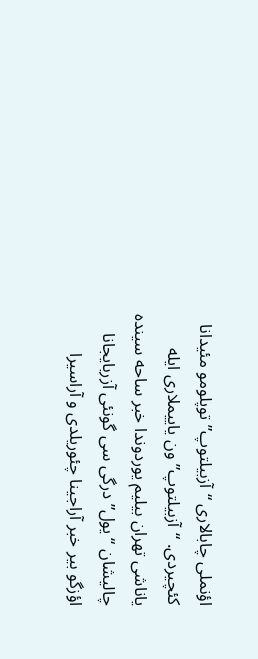اؤنملی چابالاری “آزبیلتوپ” توپلومو مئیدانا کئچیردی. “آزبیلتوپ”ون یاییملاری ایله یاناشی تهران بیلیم یوردوندا خبر ساحه سینده چالیشان “یول” درگی سی گونئی آزربایجانا اؤزگو بیر خبر آراجینا چئوریلدی و آراسیرا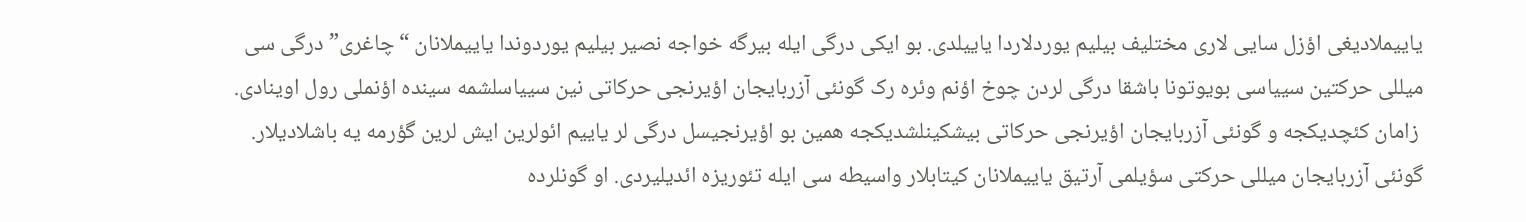یاییملادیغی اؤزل سایی لاری مختلیف بیلیم یوردلاردا یاییلدی. بو ایکی درگی ایله بیرگه خواجه نصیر بیلیم یوردوندا یاییملانان “چاغری” درگی سی میللی حرکتین سییاسی بویوتونا باشقا درگی لردن چوخ اؤنم وئره رک گونئی آزربایجان اؤیرنجی حرکاتی نین سییاسلشمه سینده اؤنملی رول اوینادی.
 زامان کئچدیکجه و گونئی آزربایجان اؤیرنجی حرکاتی بیشکینلشدیکجه همین بو اؤیرنجیسل درگی لر یاییم ائولرین ایش لرین گؤرمه یه باشلادیلار. گونئی آزربایجان میللی حرکتی سؤیلمی آرتیق یاییملانان کیتابلار واسیطه سی ایله تئوریزه ائدیلیردی. او گونلرده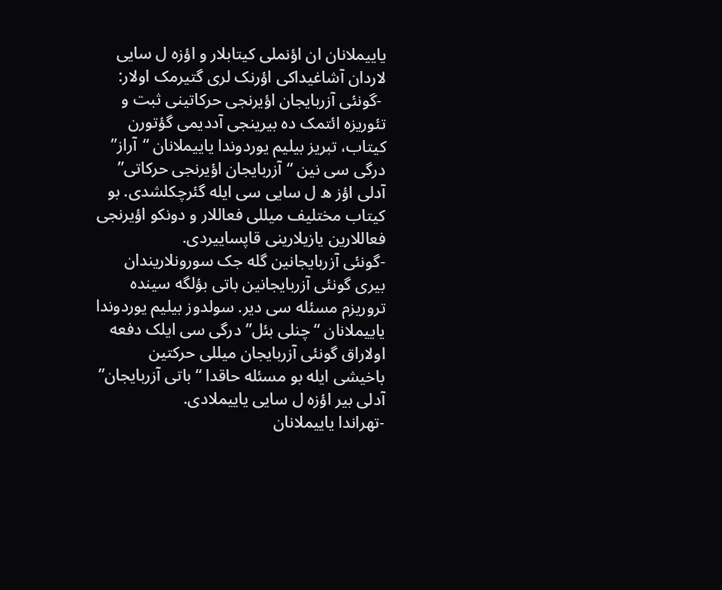یاییملانان ان اؤنملی کیتابلار و اؤزه ل سایی لاردان آشاغیداکی اؤرنک لری گتیرمک اولار:
 -گونئی آزربایجان اؤیرنجی حرکاتینی ثبت و تئوریزه ائتمک ده بیرینجی آددیمی گؤتورن کیتاب، تبریز بیلیم یوردوندا یاییملانان “آراز” درگی سی نین “آزربایجان اؤیرنجی حرکاتی” آدلی اؤز ه ل سایی سی ایله گئرچکلشدی. بو کیتاب مختلیف میللی فعاللار و دونکو اؤیرنجی فعاللارین یازیلارینی قاپساییردی.
-گونئی آزربایجانین گله جک سورونلاریندان بیری گونئی آزربایجانین باتی بؤلگه سینده تروریزم مسئله سی دیر. سولدوز بیلیم یوردوندا یاییملانان “چنلی بئل” درگی سی ایلک دفعه اولاراق گونئی آزربایجان میللی حرکتین باخیشی ایله بو مسئله حاقدا “باتی آزربایجان” آدلی بیر اؤزه ل سایی یاییملادی.
-تهراندا یاییملانان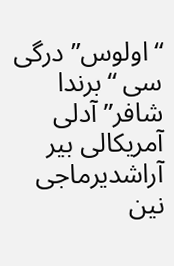“اولوس” درگی سی “برندا شافر” آدلی آمریکالی بیر آراشدیرماجی نین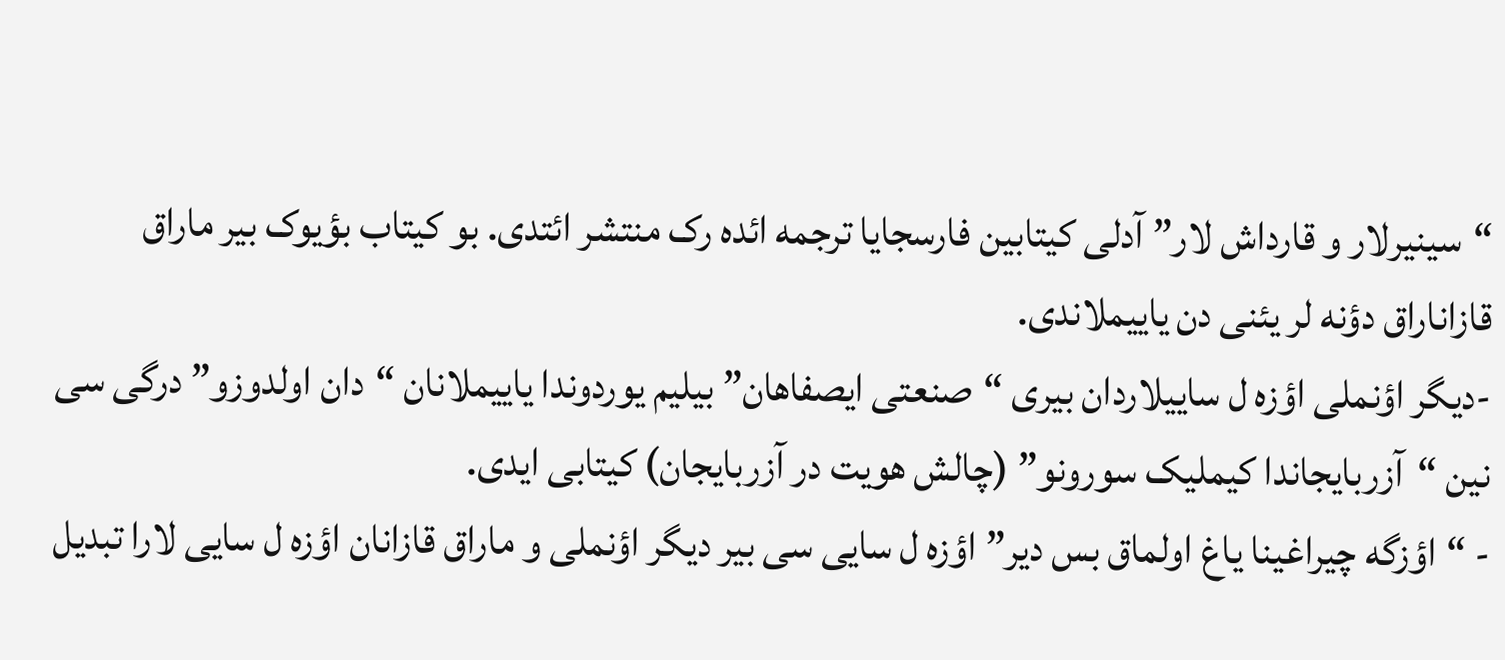“سینیرلار و قارداش لار” آدلی کیتابین فارسجایا ترجمه ائده رک منتشر ائتدی. بو کیتاب بؤیوک بیر ماراق قازاناراق دؤنه لر یئنی دن یاییملاندی.
-دیگر اؤنملی اؤزه ل ساییلاردان بیری “صنعتی ایصفاهان” بیلیم یوردوندا یاییملانان “دان اولدوزو” درگی سی نین “آزربایجاندا کیملیک سورونو” (چالش هویت در آزربایجان) کیتابی ایدی.
- “اؤزگه چیراغینا یاغ اولماق بس دیر” اؤزه ل سایی سی بیر دیگر اؤنملی و ماراق قازانان اؤزه ل سایی لارا تبدیل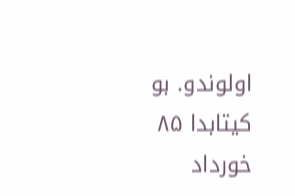اولوندو. بو کیتابدا ۸۵ خورداد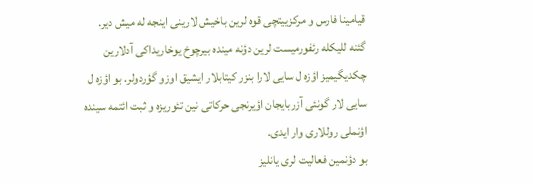قیامینا فارس و مرکزییتچی قوه لرین باخیش لارینی اینجه له میش دیر.
گئنه للیکله رئفورمیست لرین دؤنه مینده بیرچوخ یوخاریداکی آدلارین چکدیگیمیز اؤزه ل سایی لارا بنزر کیتابلار ایشیق اوزو گؤردولر. بو اؤزه ل سایی لار گونئی آزربایجان اؤیرنجی حرکاتی نین تئوریزه و ثبت ائتمه سینده اؤنملی روللاری وار ایدی.
بو دؤنمین فعالیت لری یانلیز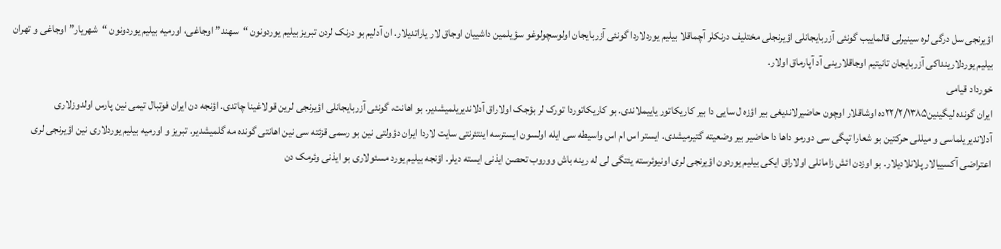اؤیرنجی سل درگی لره سینیرلی قالماییب گونئی آزربایجانلی اؤیرنجلی مختلیف درنکلر آچماقلا بیلیم یوردلاردا گونئی آزربایجان اولوسچولوغو سؤیلمین داشییان اوجاق لار یاراتدیلار. ان آدلیم بو درنک لردن تبریز بیلیم یوردونون “سهند” اوجاغی، اورمیه بیلیم یوردونون “شهریار” اوجاغی و تهران بیلیم یوردلارینداکی آزربایجان تانیتیم اوجاقلارینی آد آپارماق اولار.
خورداد قیامی
ایران گونده لیگینین۲۲/۲/۱۳۸۵ده اوشاقلار اوچون حاضیرلاندیغی بیر اؤزه ل سایی دا بیر کاریکاتور یاییملاندی. بو کاریکاتوردا تورک لر بؤجک اولاراق آدلاندیریلمیشدیر. بو اهانت، گونئی آزربایجانلی اؤیرنجی لرین قولاغینا چاتدی. اؤنجه دن ایران فوتبال تیمی نین پارس اولدوزلاری آدلاندیریلماسی و میللی حرکتین بو شعارا تپگی سی دورمو داها دا حاضیر بیر وضعیته گتیرمیشدی. ایستر اس ام اس واسیطه سی ایله اولسون ایسترسه اینتئرنتی سایت لاردا ایران دؤولتی نین بو رسمی قزئته سی نین اهانتی گونده مه گلمیشدیر. تبریز و اورمیه بیلیم یوردلاری نین اؤیرنجی لری اعتراضی آکسییالار پلانلادیلار. بو اوزدن ائش زامانلی اولاراق ایکی بیلیم یوردون اؤیرنجی لری اونیوئرسته یئتگی لی له رینه باش ووروب تحصن ایذنی ایسته دیلر. اؤنجه بیلیم یورد مسئولاری بو ایذنی وئرمک دن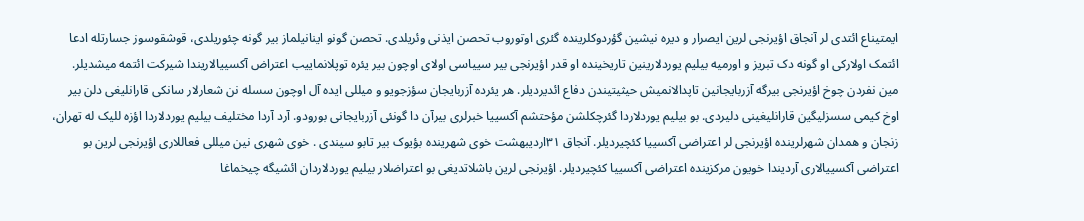ایمتیناع ائتدی لر آنجاق اؤیرنجی لرین ایصرار و دیره نیشین گؤردوکلرینده گئری اوتوروب تحصن ایذنی وئریلدی. تحصن گونو اینانیلماز بیر گونه چئوریلدی، قوشقوسوز جسارتله ادعا ائتمک اولارکی او گونه دک تبریز و اورمیه بیلیم یوردلارینین تاریخینده او قدر اؤیرنجی بیر سییاسی اولای اوچون بیر یئره توپلانماییب اعتراض آکسییالاریندا شیرکت ائتمه میشدیلر. مین نفردن چوخ اؤیرنجی بیرگه آزربایجانین تاپدالانمیش حیثیتیندن دفاع ائدیردیلر. هر یئرده آزربایجان سؤزجویو و میللی ایده آل اوچون سسله نن شعارلار سانکی قارانلیغی دلن بیر اوخ کیمی سسزلیگین قارانلیغینی دلیردی. بو بیلیم یوردلاردا گئرچکلشن مؤحتشم آکسییا خبرلری بیرآن دا گونئی آزربایجانی بورودو. آرد آردا مختلیف بیلیم یوردلاردا اؤزه للیک له تهران، زنجان و همدان شهرلرینده اؤیرنجی لر اعتراضی آکسییا کئچیردیلر. آنجاق ۳۱اردیبهشت خوی شهرینده بؤیوک بیر تابو سیندی . خوی شهری نین میللی فعاللاری اؤیرنجی لرین بو اعتراضی آکسییالاری آردیندا خویون مرکزینده اعتراضی آکسییا کئچیردیلر. اؤیرنجی لرین باشلاتدیغی بو اعتراضلار بیلیم یوردلاردان ائشیگه چیخماغا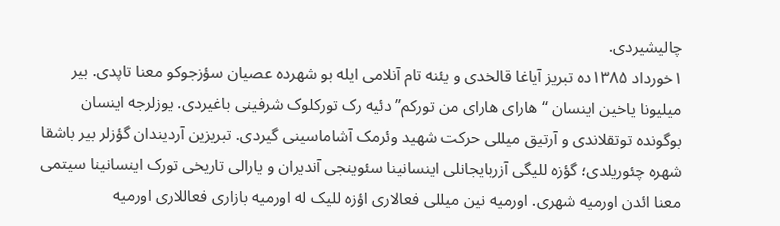چالیشیردی.
۱خورداد ۱۳۸۵ده تبریز آیاغا قالخدی و یئنه تام آنلامی ایله بو شهرده عصیان سؤزجوکو معنا تاپدی. بیر میلیونا یاخین اینسان “هارای هارای من تورکم” دئیه رک تورکلوک شرفینی باغیردی. یوزلرجه اینسان بوگونده توتقلاندی و آرتیق میللی حرکت شهید وئرمک آشاماسینی گیردی. تبریزین آردیندان گؤزلر بیر باشقا شهره چئوریلدی؛ گؤزه للیگی آزربایجانلی اینسانینا سئوینجی آندیران و یارالی تاریخی تورک اینسانینا سیتمی معنا ائدن اورمیه شهری. اورمیه نین میللی فعالاری اؤزه للیک له اورمیه بازاری فعاللاری اورمیه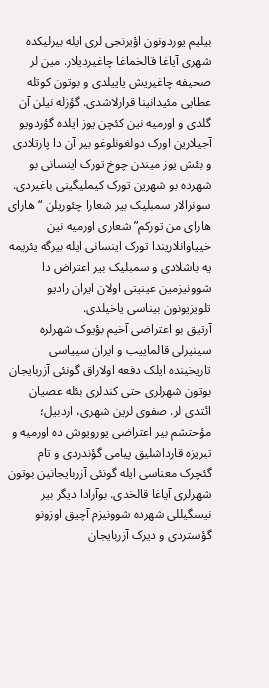بیلیم یوردونون اؤیرنجی لری ایله بیرلیکده شهری آیاغا قالخماغا چاغیردیلار. مین لر صحیفه چاغیریش یاییلدی و بوتون کوتله عطایی مئیدانینا قرارلاشدی. گؤزله نیلن آن گلدی و اورمیه نین کئچن یوز ایلده گؤردویو آجیلارین اورک دولغونلوغو بیر آن دا پارتلادی و بئش یوز میندن چوخ تورک اینسانی بو شهرده بو شهرین تورک کیملیگینی باغیردی. سونرالار سمبلیک بیر شعارا چئوریلن “هارای هارای من تورکم” شعاری اورمیه نین خییاوانلاریندا تورک اینسانی ایله بیرگه یئریمه یه باشلادی و سمبلیک بیر اعتراض دا شوونیزمین عینیتی اولان ایران رادیو تلویزیونون بیناسی یاخیلدی.
آرتیق بو اعتراضی آخیم بؤیوک شهرلره سینیرلی قالماییب و ایران سییاسی تاریخینده ایلک دفعه اولاراق گونئی آزربایجان بوتون شهرلری حتی کندلری بئله عصیان ائتدی لر. صفوی لرین شهری، اردبیل؛ مؤحتشم بیر اعتراضی یورویوش ده اورمیه و تبریزه قارداشلیق پیامی گؤندردی و تام گئچرک معناسی ایله گونئی آزربایجانین بوتون شهرلری آیاغا قالخدی. بوآرادا دیگر بیر نیسگیللی شهرده شوونیزم آچیق اوزونو گؤستردی و دیرک آزربایجان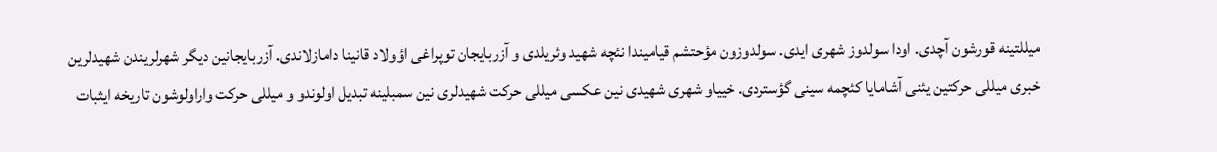میللتینه قورشون آچدی. اودا سولدوز شهری ایدی. سولدوزون مؤحتشم قیامیندا نئچه شهید وئریلدی و آزربایجان توپراغی اؤولاد قانینا دامازلاندی. آزربایجانین دیگر شهرلریندن شهیدلرین خبری میللی حرکتین یئنی آشامایا کئچمه سینی گؤستردی. خییاو شهری شهیدی نین عکسی میللی حرکت شهیدلری نین سمبلینه تبدیل اولوندو و میللی حرکت واراولوشون تاریخه ایثبات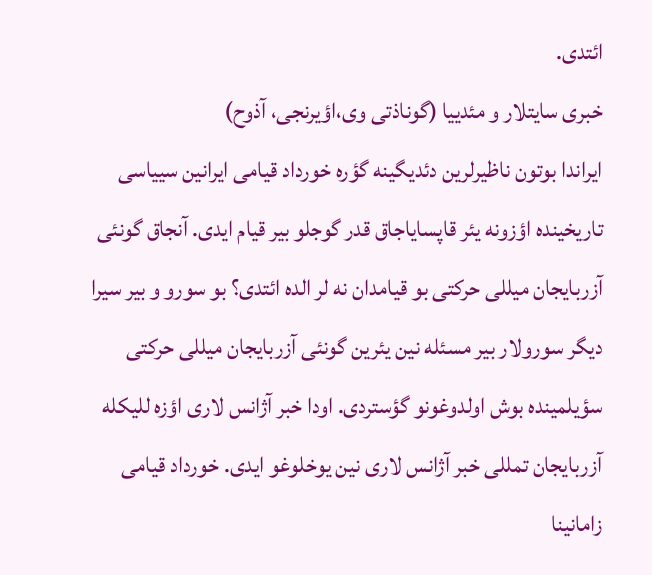ائتدی.
خبری سایتلار و مئدییا (گوناذتی وی،اؤیرنجی، آذوح)
ایراندا بوتون ناظیرلرین دئدیگینه گؤره خورداد قیامی ایرانین سییاسی تاریخینده اؤزونه یئر قاپسایاجاق قدر گوجلو بیر قیام ایدی. آنجاق گونئی آزربایجان میللی حرکتی بو قیامدان نه لر الده ائتدی؟ بو سورو و بیر سیرا دیگر سورولار بیر مسئله نین یئرین گونئی آزربایجان میللی حرکتی سؤیلمینده بوش اولدوغونو گؤستردی. اودا خبر آژانس لاری اؤزه للیکله آزربایجان تمللی خبر آژانس لاری نین یوخلوغو ایدی. خورداد قیامی زامانینا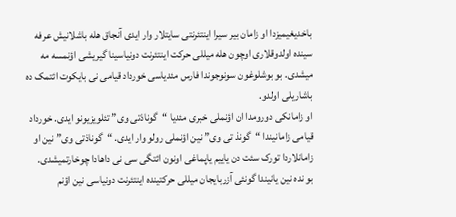باخدیغیمیزدا او زامان بیر سیرا اینتئرنتی سایتلار وار ایدی آنجاق هله باشلانیش عرفه سینده اولدوقلاری اوچون هله میللی حرکت اینتئرنت دونیاسینا گیریشی اؤنمسه مه میشدی. بو بوشلوغون سونوجوندا فارس مئدیاسی خورداد قیامی نی بایکوت ائتمک ده باشاریلی اولدو.
او زامانکی دورومدا ان اؤنملی خبری مئدیا “گوناذتی وی” تئلویزیونو ایدی. خورداد قیامی زامانیندا “گونذ تی وی” نین اؤنملی رولو وار ایدی. “گوناذتی وی” نین او زامانلاردا تورک سئت دن یاییم یاپماغی اونون ائتگی سی نی داهادا چوخارتمیشدی.
بو نده نین یانیندا گونئی آزربایجان میللی حرکتینده اینتئرنت دونیاسی نین اؤنم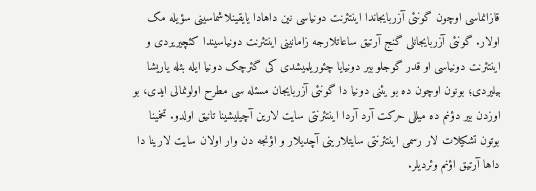قازانماسی اوچون گونئی آزربایجاندا اینتئرنت دونیاسی نین داهادا یایقینلاشماسینی سؤیله مک اولار. گونئی آزربایجانلی گنج آرتیق ساعاتلارجه زامانینی اینتئرنت دونیاسیندا کئچیریردی و اینتئرنت دونیاسی او قدر گوجلو بیر دونیایا چئوریلمیشدی کی گئرچک دونیا ایله بئله یاریشا بیلیردی؛ بونون اوچون ده بو یئنی دونیا دا گونئی آزربایجان مسئله سی مطرح اولونمالی ایدی، بو اوزدن بیر دؤنم ده میللی حرکت آرد آردا اینتئرنتی سایت لارین آچیلیشینا تانیق اولدو. تخمینا بوتون تشکیلات لار رسمی اینتئرنتی سایتلارینی آچدیلار و اؤنجه دن وار اولان سایت لارینا دا داها آرتیق اؤنم وئردیلر.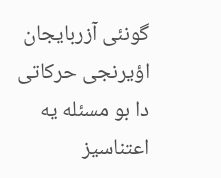گونئی آزربایجان اؤیرنجی حرکاتی دا بو مسئله یه اعتناسیز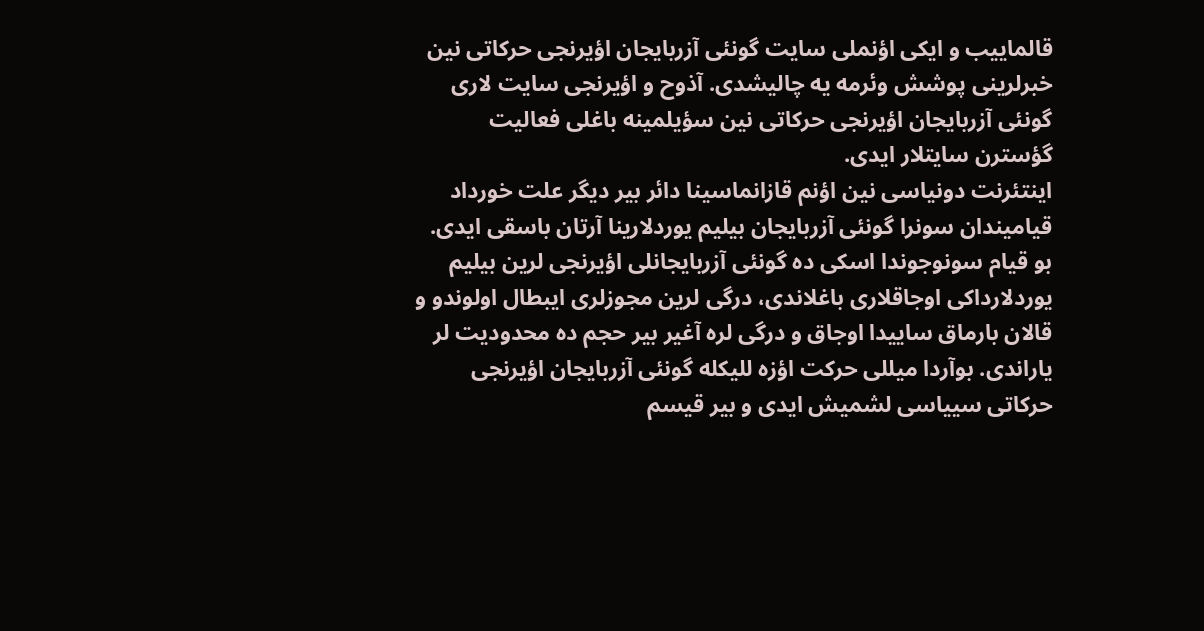قالماییب و ایکی اؤنملی سایت گونئی آزربایجان اؤیرنجی حرکاتی نین خبرلرینی پوشش وئرمه یه چالیشدی. آذوح و اؤیرنجی سایت لاری گونئی آزربایجان اؤیرنجی حرکاتی نین سؤیلمینه باغلی فعالیت گؤسترن سایتلار ایدی.
اینتئرنت دونیاسی نین اؤنم قازانماسینا دائر بیر دیگر علت خورداد قیامیندان سونرا گونئی آزربایجان بیلیم یوردلارینا آرتان باسقی ایدی. بو قیام سونوجوندا اسکی ده گونئی آزربایجانلی اؤیرنجی لرین بیلیم یوردلارداکی اوجاقلاری باغلاندی، درگی لرین مجوزلری ایبطال اولوندو و قالان بارماق ساییدا اوجاق و درگی لره آغیر بیر حجم ده محدودیت لر یاراندی. بوآردا میللی حرکت اؤزه للیکله گونئی آزربایجان اؤیرنجی حرکاتی سییاسی لشمیش ایدی و بیر قیسم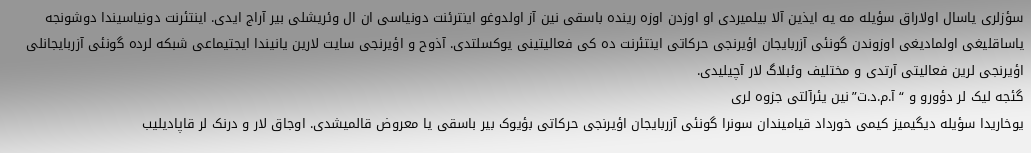سؤزلری یاسال اولاراق سؤیله مه یه ایذین آلا بیلمیردی او اوزدن اوزه رینده باسقی نین آز اولدوغو اینترئنت دونیاسی ان ال وئریشلی بیر آراج ایدی. اینتئرنت دونیاسیندا دوشونجه یاساقلیغی اولمادیغی اوزوندن گونئی آزربایجان اؤیرنجی حرکاتی اینتئرنت ده کی فعالیتینی یوکسلتدی. آذوح و اؤیرنجی سایت لارین یانیندا ایجتیماعی شبکه لرده گونئی آزربایجانلی اؤیرنجی لرین فعالیتی آرتدی و مختلیف وئبلاگ لار آچیلیدی.
گئجه لیک لر دؤورو و “آ.م.د.ت”نین یئرآلتی جزوه لری
یوخاریدا سؤیله دیگیمیز کیمی خورداد قیامیندان سونرا گونئی آزربایجان اؤیرنجی حرکاتی بؤیوک بیر باسقی یا معروض قالمیشدی. اوجاق لار و درنک لر قاپادیلیب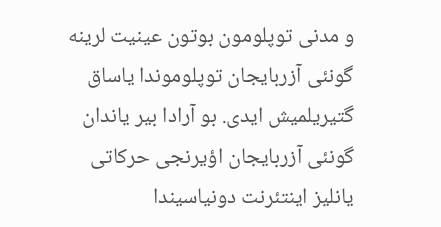و مدنی توپلومون بوتون عینیت لرینه گونئی آزربایجان توپلوموندا یاساق گتیریلمیش ایدی. بو آرادا بیر یاندان گونئی آزربایجان اؤیرنجی حرکاتی یانلیز اینتئرنت دونیاسیندا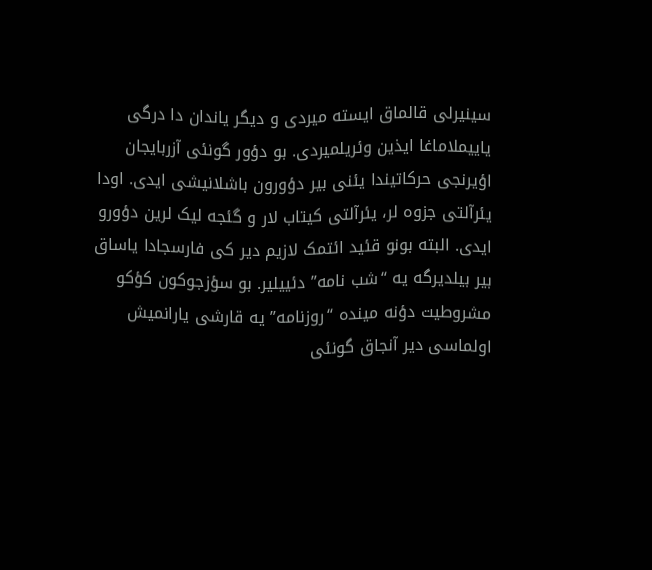سینیرلی قالماق ایسته میردی و دیگر یاندان دا درگی یاییملاماغا ایذین وئریلمیردی. بو دؤور گونئی آزربایجان اؤیرنجی حرکاتیندا یئنی بیر دؤورون باشلانیشی ایدی. اودا یئرآلتی جزوه لر، یئرآلتی کیتاب لار و گئجه لیک لرین دؤورو ایدی. البته بونو قئید ائتمک لازیم دیر کی فارسجادا یاساق بیر بیلدیرگه یه “شب نامه” دئییلیر. بو سؤزجوکون کؤکو مشروطیت دؤنه مینده “روزنامه” یه قارشی یارانمیش اولماسی دیر آنجاق گونئی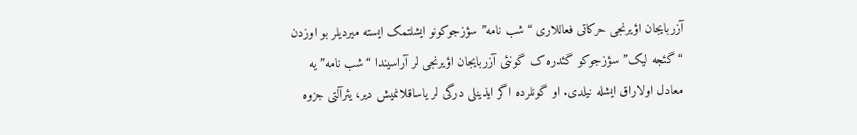آزربایجان اؤیرنجی حرکاتی فعاللاری “شب نامه” سؤزجوکونو ایشلتمک ایسته میردیلر بو اوزدن “گئجه لیک” سؤزجوکو گئدره ک گونئی آزربایجان اؤیرنجی لر آراسیندا “شب نامه” یه معادل اولاراق ایشله نیلدی. او گونلرده اگر ایذینلی درگی لر یاساقلانمیش دیر، یئرآلتی جزوه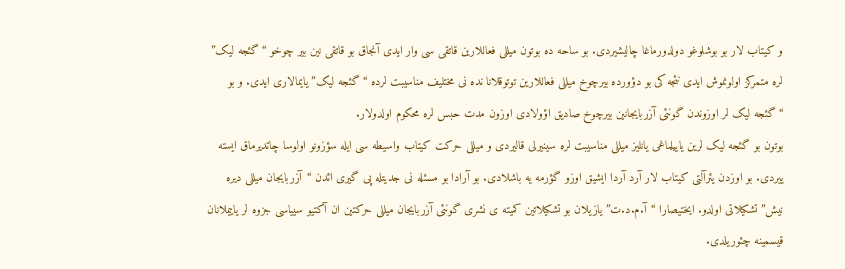و کیتاب لار بو بوشلوغو دولدورماغا چالیشیردی. بو ساحه ده بوتون میللی فعاللارین قاتقی سی وار ایدی آنجاق بو قاتقی نین بیر چوخو “گئجه لیک” لره متمرکز اولونموش ایدی نئجه کی بو دؤورده بیرچوخ میللی فعاللارین توتوقلانا نده نی مختلیف مناسیبت لرده “گئجه لیک” یایمالاری ایدی. و بو “گئجه لیک لر اوزوندن گونئی آزربایجانین بیرچوخ صادیق اؤولادی اوزون مدت حبس لره محکوم اولدولار.
بوتون بو گئجه لیک لرین یاییلماغی یانلیز میللی مناسیبت لره سینیرلی قالیردی و میللی حرکت کیتاب واسیطه سی ایله سؤزونو اولوسا چاتدیرماق ایسته ییردی. بو اوزدن یئرآلتی کیتاب لار آرد آردا ایشیق اوزو گؤرمه یه باشلادی. بو آرادا بو مسئله نی جدیتله پی گیری ائدن “آزربایجان میللی دیره نیش” تشکیلاتی اولدو. ایختیصارا “آ.م.د.ت” یازیلان بو تشکیلاتین کمیته ی نشری گونئی آزربایجان میللی حرکتین ان آکتیو سییاسی جزوه لر یاییملانان قیسمینه چئوریلدی.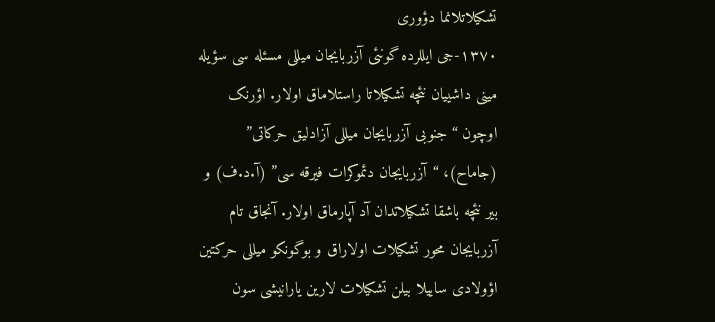تشکیلاتلانما دؤوری
۱۳۷۰-جی ایللرده گونئی آزربایجان میللی مسئله سی سؤیله مینی داشییان نئچه تشکیلاتا راستلاماق اولار. اؤرنک اوچون “جنوبی آزربایجان میللی آزادلیق حرکاتی” (جاماح)، “آزربایجان دئموکرات فیرقه سی” (آ.د.ف) و بیر نئچه باشقا تشکیلاتدان آد آپارماق اولار. آنجاق تام آزربایجان محور تشکیلات اولاراق و بوگونکو میللی حرکتین اؤولادی ساییلا بیلن تشکیلات لارین یارانیشی سون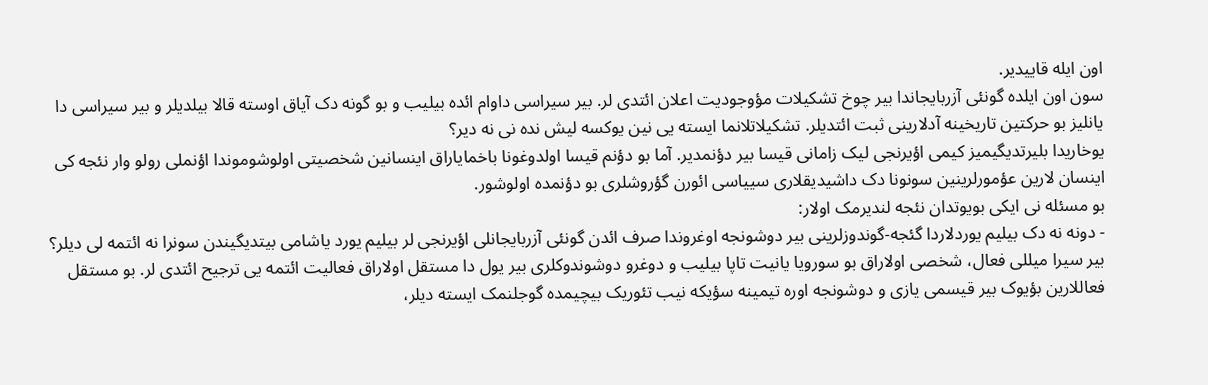اون ایله قاییدیر.
سون اون ایلده گونئی آزربایجاندا بیر چوخ تشکیلات مؤوجودیت اعلان ائتدی لر. بیر سیراسی داوام ائده بیلیب و بو گونه دک آیاق اوسته قالا بیلدیلر و بیر سیراسی دا یانلیز بو حرکتین تاریخینه آدلارینی ثبت ائتدیلر. تشکیلاتلانما ایسته یی نین یوکسه لیش نده نی نه دیر؟
یوخاریدا بلیرتدیگیمیز کیمی اؤیرنجی لیک زامانی قیسا بیر دؤنمدیر. آما بو دؤنم قیسا اولدوغونا باخمایاراق اینسانین شخصیتی اولوشوموندا اؤنملی رولو وار نئجه کی اینسان لارین عؤمورلرینین سونونا دک داشیدیقلاری سییاسی ائورن گؤروشلری بو دؤنمده اولوشور.
بو مسئله نی ایکی بویوتدان نئجه لندیرمک اولار:
- دونه نه دک بیلیم یوردلاردا گئجه-گوندوزلرینی بیر دوشونجه اوغروندا صرف ائدن گونئی آزربایجانلی اؤیرنجی لر بیلیم یورد یاشامی بیتدیگیندن سونرا نه ائتمه لی دیلر؟ بیر سیرا میللی فعال، شخصی اولاراق بو سورویا یانیت تاپا بیلیب و دوغرو دوشوندوکلری بیر یول دا مستقل اولاراق فعالیت ائتمه یی ترجیح ائتدی لر. بو مستقل فعاللارین بؤیوک بیر قیسمی یازی و دوشونجه اوره تیمینه سؤیکه نیب تئوریک بیچیمده گوجلنمک ایسته دیلر،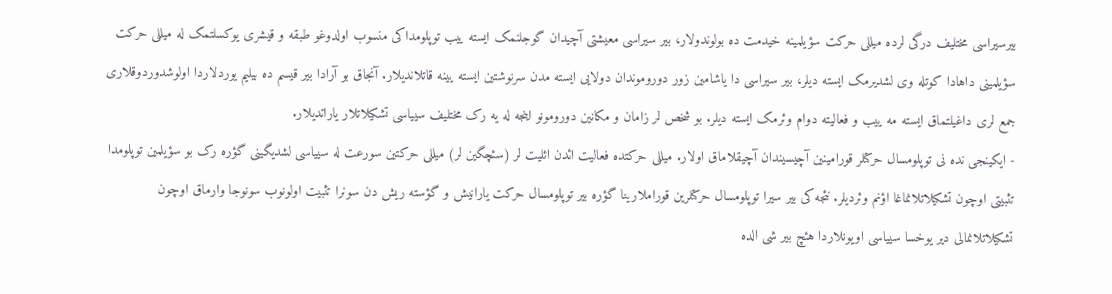بیرسیراسی مختلیف درگی لرده میللی حرکت سؤیلمینه خیدمت ده بولوندولار، بیر سیراسی معیشتی آچیدان گوجلنمک ایسته ییب توپلومداکی منسوب اولدوغو طبقه و قیشری یوکسلتمک له میللی حرکت سؤیلمینی داهادا کوتله وی لشدیرمک ایسته دیلر، بیر سیراسی دا یاشامین زور دوروموندان دولایی ایسته مدن سرنوشتین ایسته یینه قاتلاندیلار. آنجاق بو آرادا بیر قیسم ده بیلیم یوردلاردا اولوشدوردوقلاری جمع لری داغیلتماق ایسته مه ییب و فعالیته دوام وئرمک ایسته دیلر. بو شخص لر زامان و مکانین دورومونو اینجه له یه رک مختلیف سییاسی تشکیلاتلار یاراتدیلار.
- ایکینجی نده نی توپلومسال حرکتلر قورامینین آچیسیندان آچیقلاماق اولار. میللی حرکتده فعالیت ائدن ائلیت لر (سئچگین لر) میللی حرکتین سورعت له سییاسی لشدیگینی گؤره رک بو سؤیلمین توپلومدا تثبیتی اوچون تشکیلاتلانماغا اؤنم وئردیلر. نئجه کی بیر سیرا توپلومسال حرکتلرین قوراملارینا گؤره بیر توپلومسال حرکت یارانیش و گؤسته ریش دن سونرا تثبیت اولونوب سونوجا وارماق اوچون تشکیلاتلانمالی دیر یوخسا سییاسی اویونلاردا هئچ بیر شی الده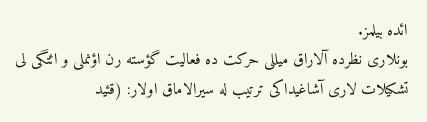ائده بیلمز.
بونلاری نظرده آلاراق میللی حرکت ده فعالیت گؤسته رن اؤنملی و ائتگی لی تشکیلات لاری آشاغیداکی ترتیب له سیرالاماق اولار: (قئید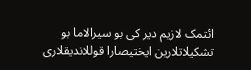ائتمک لازیم دیر کی بو سیرالاما بو تشکیلاتلارین ایختیصارا قوللاندیقلاری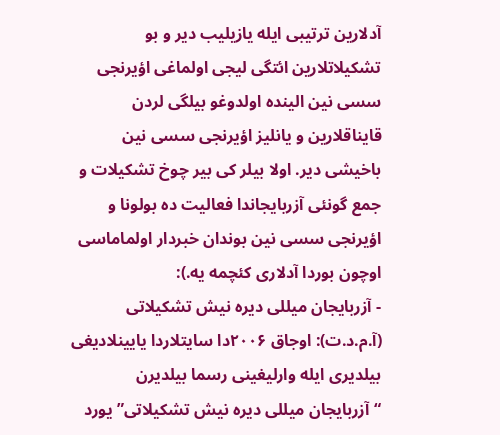آدلارین ترتیبی ایله یازیلیب دیر و بو تشکیلاتلارین ائتگی لیجی اولماغی اؤیرنجی سسی نین الینده اولدوغو بیلگی لردن قایناقلارین و یانلیز اؤیرنجی سسی نین باخیشی دیر. اولا بیلر کی بیر چوخ تشکیلات و جمع گونئی آزربایجاندا فعالیت ده بولونا و اؤیرنجی سسی نین بوندان خبردار اولماماسی اوچون بوردا آدلاری کئچمه یه.):
- آزربایجان میللی دیره نیش تشکیلاتی (آ.م.د.ت): اوجاق ۲۰۰۶دا سایتلاردا یایینلادیغی بیلدیری ایله وارلیغینی رسما بیلدیرن “آزربایجان میللی دیره نیش تشکیلاتی” یورد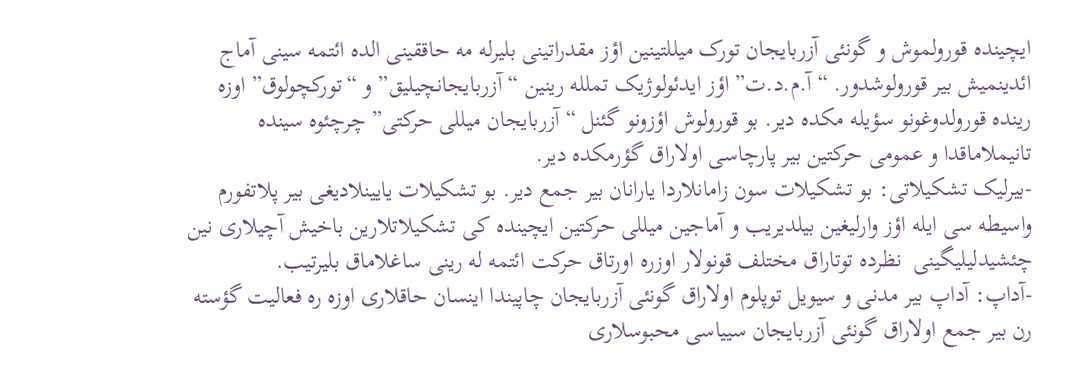ایچینده قورولموش و گونئی آزربایجان تورک میللتینین اؤز مقدراتینی بلیرله مه حاققینی الده ائتمه سینی آماج ائدینمیش بیر قورولوشدور. “آ.م.د.ت” اؤز ایدئولوژیک تملله رینین “آزربایجانچیلیق” و “تورکچولوق” اوزه رینده قورولدوغونو سؤیله مکده دیر. بو قورولوش اؤزونو گئنل “آزربایجان میللی حرکتی” چرچئوه سینده تانیملاماقدا و عمومی حرکتین بیر پارچاسی اولاراق گؤرمکده دیر.
-بیرلیک تشکیلاتی: بو تشکیلات سون زامانلاردا یارانان بیر جمع دیر. بو تشکیلات یایینلادیغی بیر پلاتفورم واسیطه سی ایله اؤز وارلیغین بیلدیریب و آماجین میللی حرکتین ایچینده کی تشکیلاتلارین باخیش آچیلاری نین چئشیدلیلیگینی  نظرده توتاراق مختلف قونولار اوزره اورتاق حرکت ائتمه له رینی ساغلاماق بلیرتیب.
-آداپ: آداپ بیر مدنی و سیویل توپلوم اولاراق گونئی آزربایجان چاپیندا اینسان حاقلاری اوزه ره فعالیت گؤسته رن بیر جمع اولاراق گونئی آزربایجان سییاسی محبوسلاری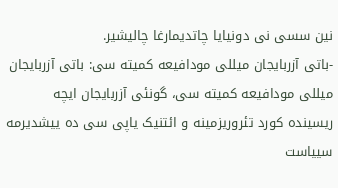نین سسی نی دونیایا چاتدیمارغا چالیشیر.
-باتی آزربایجان میللی مودافیعه کمیته سی: باتی آزربایجان میللی مودافیعه کمیته سی، گونئی آزربایجان ایچه ریسینده کورد تئروریزمینه و ائتنیک یاپی سی ده ییشدیرمه سییاست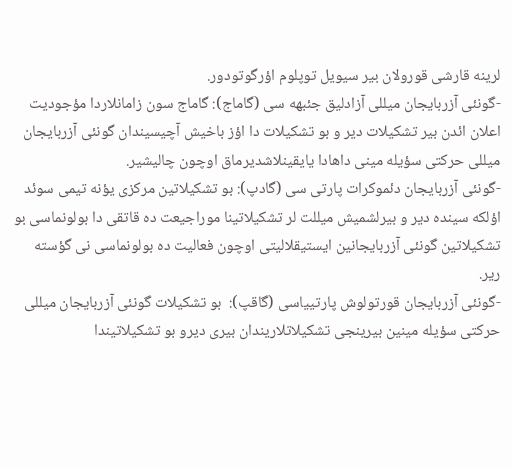لرینه قارشی قورولان بیر سیویل توپلوم اؤرگوتودور.
-گونئی آزربایجان میللی آزادلیق جئبهه سی (گاماج): گاماج سون زامانلاردا مؤجودیت اعلان ائدن بیر تشکیلات دیر و بو تشکیلات دا اؤز باخیش آچیسیندان گونئی آزربایجان میللی حرکتی سؤیله مینی داهادا یایقینلاشدیرماق اوچون چالیشیر.
-گونئی آزربایجان دئموکرات پارتی سی (گادپ): بو تشکیلاتین مرکزی یؤنه تیمی سوئد اؤلکه سینده دیر و بیرلشمیش میللت لر تشکیلاتینا موراجیعت ده قاتقی دا بولونماسی بو تشکیلاتین گونئی آزربایجانین ایستیقلالیتی اوچون فعالیت ده بولونماسی نی گؤسته ریر.
-گونئی آزربایجان قورتولوش پارتییاسی (گاقپ):  بو تشکیلات گونئی آزربایجان میللی حرکتی سؤیله مینین بیرینجی تشکیلاتلاریندان بیری دیرو بو تشکیلاتیندا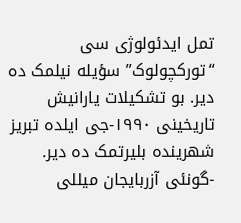تمل ایدئولوژی سی “تورکچولوک” سؤیله نیلمک ده دیر. بو تشکیلات یارانیش تاریخینی ۱۹۹۰-جی ایلده تبریز شهرینده بلیرتمک ده دیر.
-گونئی آزربایجان میللی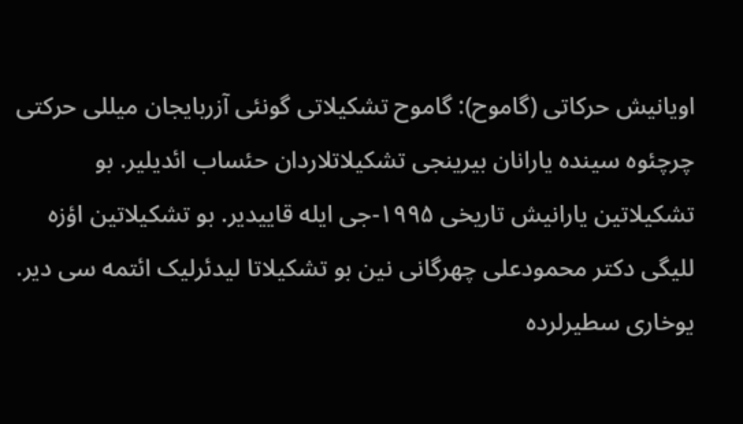اویانیش حرکاتی (گاموح): گاموح تشکیلاتی گونئی آزربایجان میللی حرکتی چرچئوه سینده یارانان بیرینجی تشکیلاتلاردان حئساب ائدیلیر. بو تشکیلاتین یارانیش تاریخی ۱۹۹۵-جی ایله قاییدیر. بو تشکیلاتین اؤزه للیگی دکتر محمودعلی چهرگانی نین بو تشکیلاتا لیدئرلیک ائتمه سی دیر. یوخاری سطیرلرده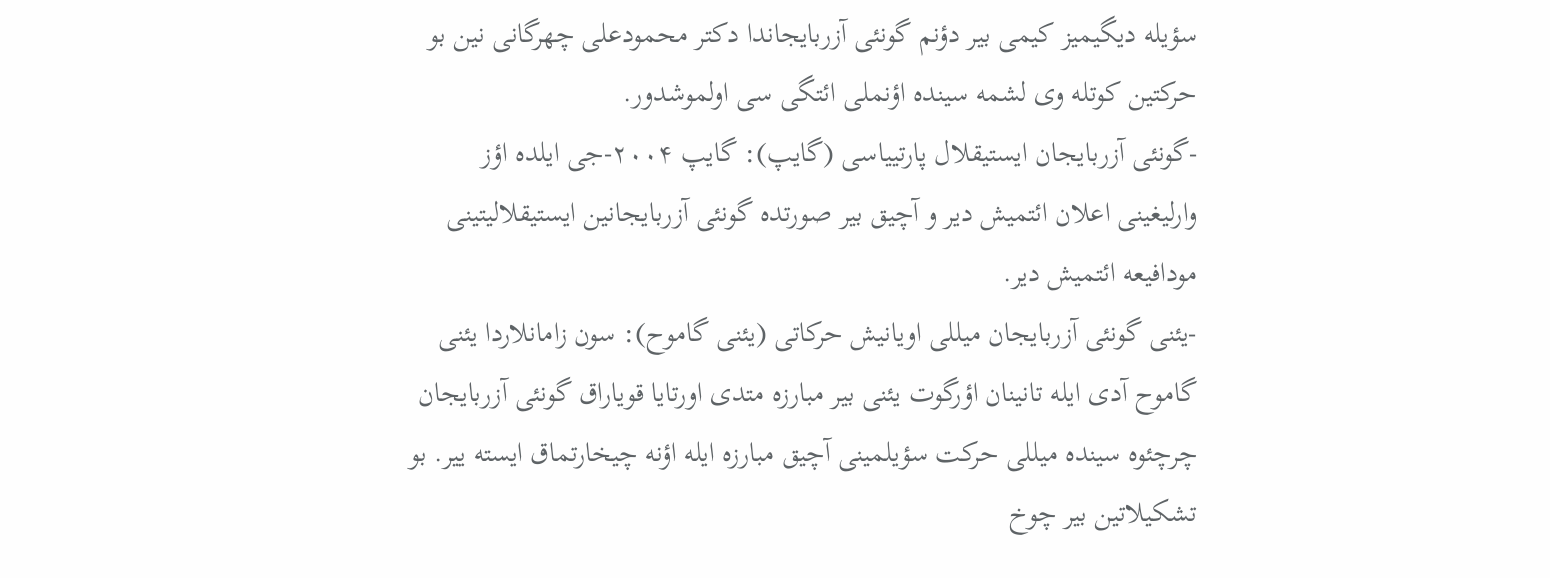سؤیله دیگیمیز کیمی بیر دؤنم گونئی آزربایجاندا دکتر محمودعلی چهرگانی نین بو حرکتین کوتله وی لشمه سینده اؤنملی ائتگی سی اولموشدور.
-گونئی آزربایجان ایستیقلال پارتییاسی (گایپ): گایپ ۲۰۰۴-جی ایلده اؤز وارلیغینی اعلان ائتمیش دیر و آچیق بیر صورتده گونئی آزربایجانین ایستیقلالیتینی مودافیعه ائتمیش دیر.
-یئنی گونئی آزربایجان میللی اویانیش حرکاتی (یئنی گاموح): سون زامانلاردا یئنی گاموح آدی ایله تانینان اؤرگوت یئنی بیر مبارزه متدی اورتایا قویاراق گونئی آزربایجان چرچئوه سینده میللی حرکت سؤیلمینی آچیق مبارزه ایله اؤنه چیخارتماق ایسته ییر. بو تشکیلاتین بیر چوخ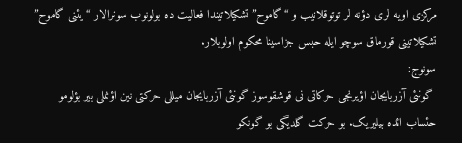مرکزی اویه لری دؤنه لر توتوقلانیب و “گاموح” تشکیلاتیندا فعالیت ده بولونوب سونرالار “یئنی گاموح” تشکیلاتینی قورماق سوچو ایله حبس جزاسینا محکوم اولوبلار.
سونوج:
 گونئی آزربایجان اؤیرنجی حرکاتی نی قوشقوسوز گونئی آزربایجان میللی حرکتی نین اؤنملی بیر بؤلومو حئساب ائده بیلیریک. بو حرکت گلدیگی بو گونکو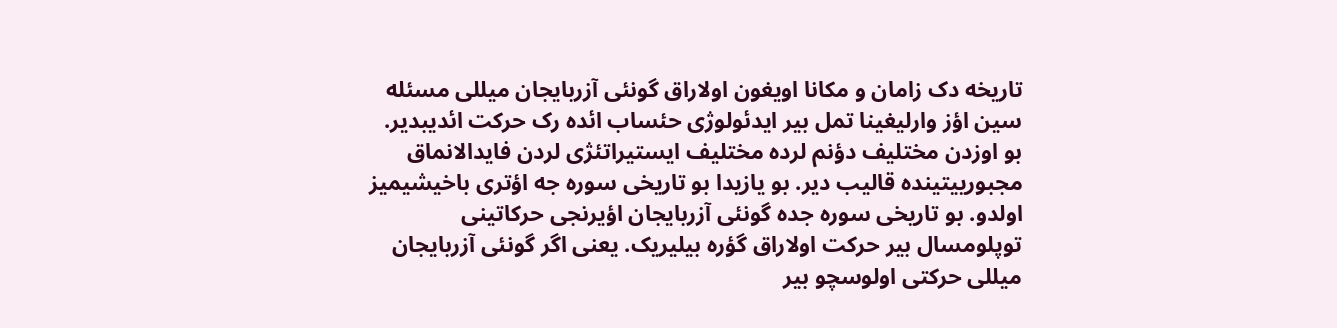تاریخه دک زامان و مکانا اویغون اولاراق گونئی آزربایجان میللی مسئله سین اؤز وارلیغینا تمل بیر ایدئولوژی حئساب ائده رک حرکت ائدیبدیر. بو اوزدن مختلیف دؤنم لرده مختلیف ایستیراتئژی لردن فایدالانماق مجبورییتینده قالیب دیر. بو یازیدا بو تاریخی سوره جه اؤتری باخیشیمیز اولدو. بو تاریخی سوره جده گونئی آزربایجان اؤیرنجی حرکاتینی توپلومسال بیر حرکت اولاراق گؤره بیلیریک. یعنی اگر گونئی آزربایجان میللی حرکتی اولوسچو بیر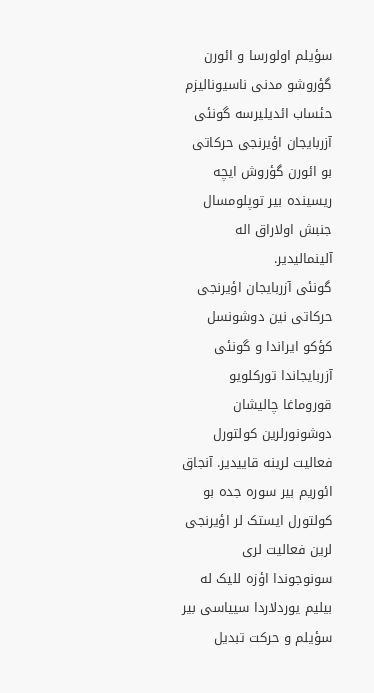سؤیلم اولورسا و ائورن گؤروشو مدنی ناسیونالیزم حئساب ائدیلیرسه گونئی آزربایجان اؤیرنجی حرکاتی بو ائورن گؤروش ایچه ریسینده بیر توپلومسال جنبش اولاراق اله آلینمالیدیر.
گونئی آزربایجان اؤیرنجی حرکاتی نین دوشونسل کؤکو ایراندا و گونئی آزربایجاندا تورکلویو قوروماغا چالیشان دوشونورلرین کولتورل فعالیت لرینه قاییدیر. آنجاق ائوریم بیر سوره جده بو کولتورل ایستک لر اؤیرنجی لرین فعالیت لری سونوجوندا اؤزه للیک له بیلیم یوردلاردا سییاسی بیر سؤیلم و حرکت تبدیل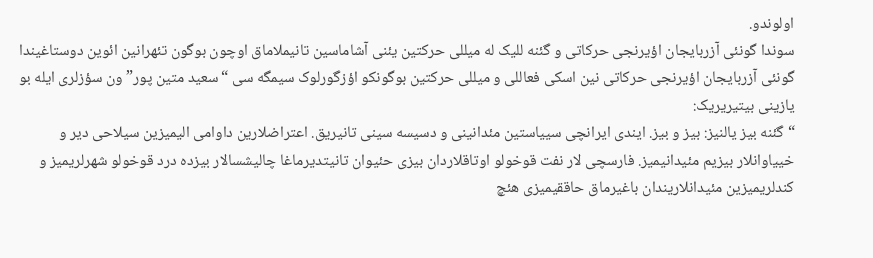اولوندو.
سوندا گونئی آزربایجان اؤیرنجی حرکاتی و گئنه للیک له میللی حرکتین یئنی آشاماسین تانیملاماق اوچون بوگون تئهرانین ائوین دوستاغیندا گونئی آزربایجان اؤیرنجی حرکاتی نین اسکی فعاللی و میللی حرکتین بوگونکو اؤزگورلوک سیمگه سی “سعید متین پور” ون سؤزلری ایله بو یازینی بیتیریریک:
“گئنه بیز یالنیز: بیز و بیز. ایندی ایرانچی سییاستین مئدانینی و دسیسه سینی تانیریق. اعتراضلارین داوامی الیمیزین سیلاحی دیر و خییاوانلار بیزیم مئیدانیمیز. فارسچی لار نفت قوخولو اوتاقلاردان بیزی حئیوان تانیتدیرماغا چالیشسالار بیزده درد قوخولو شهرلریمیز و کندلریمیزین مئیدانلاریندان باغیرماق حاققیمیزی هئچ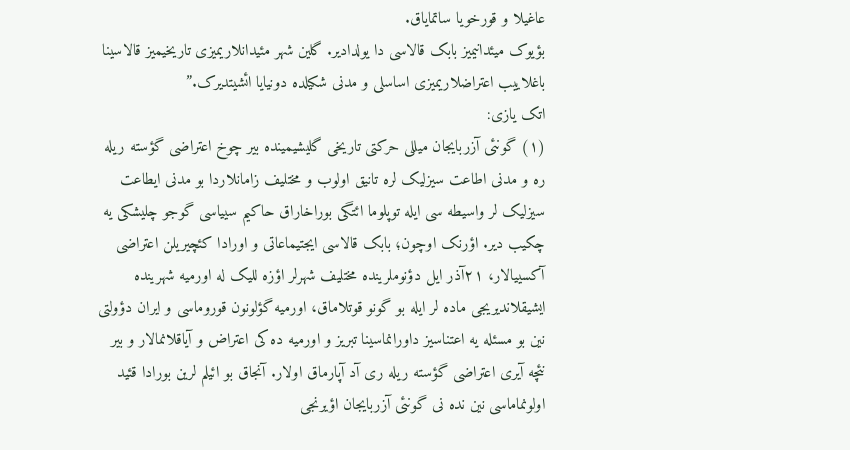عاغیلا و قورخویا ساتمایاق.
بؤیوک میئدانیمیز بابک قالاسی دا یولدادیر. گلین شهر مئیدانلاریمیزی تاریخیمیز قالاسینا باغلاییب اعتراضلاریمیزی اساسلی و مدنی شکیلده دونیایا ائشیتدیرک.”
اتک یازی:
(۱) گونئی آزربایجان میللی حرکتی تاریخی گلیشیمینده بیر چوخ اعتراضی گؤسته ریله ره و مدنی اطاعت سیزلیک لره تانیق اولوب و مختلیف زامانلاردا بو مدنی ایطاعت سیزلیک لر واسیطه سی ایله توپلوما ائتگی بوراخاراق حاکیم سییاسی گوجو چلیشکی یه چکیب دیر. اؤرنک اوچون؛ بابک قالاسی ایجتیماعاتی و اورادا کئچیریلن اعتراضی آکسییالار، ۲۱آذر ایل دؤنوملرینده مختلیف شهرلر اؤزه للیک له اورمیه شهرینده ایشیقلاندیریجی ماده لر ایله بو گونو قوتلاماق، اورمیه گؤلونون قوروماسی و ایران دؤولتی نین بو مسئله یه اعتناسیز داورانماسینا تبریز و اورمیه ده کی اعتراض و آیاقلانمالار و بیر نئچه آیری اعتراضی گؤسته ریله ری آد آپارماق اولار. آنجاق بو ائیلم لرین بورادا قئید اولونماماسی نین نده نی گونئی آزربایجان اؤیرنجی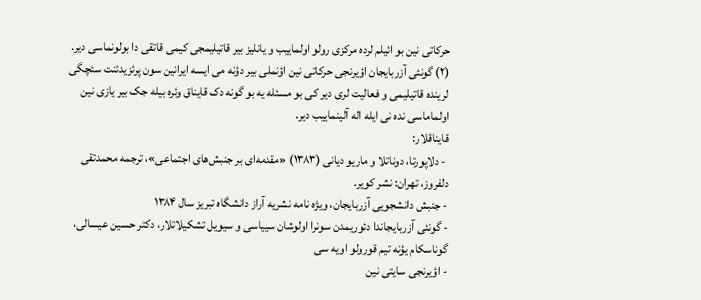حرکاتی نین بو ائیلم لرده مرکزی رولو اولماییب و یانلیز بیر قاتیلیمجی کیمی قاتقی دا بولونماسی دیر.
(۲) گونئی آزربایجان اؤیرنجی حرکاتی نین اؤنملی بیر دؤنه می ایسه ایرانین سون پرئزیدئنت سئچگی لرینده قاتیلیمی و فعالیت لری دیر کی بو مسئله یه بو گونه دک قایناق وئره بیله جک بیر یازی نین اولماماسی نده نی ایله اله آلینماییب دیر.
قایناقلار:
 - دلاپورتا، دوناتلا و ماریو دیانی (۱۳۸۳) «مقدمه‌ای بر جنبش‌های اجتماعی»، ترجمه محمدتقی دلفروز، تهران: نشر کویر.
- جنبش دانشجویی آزربایجان، ویژه نامه نشریه آراز دانشگاه تبریز سال ۱۳۸۴
- گونئی آزربایجاندا دئوریمدن سونرا اولوشان سییاسی و سیویل تشکیلاتلار، دکتر حسین عیسالی، گوناسکام یؤنه تیم قورولو اویه سی
- اؤیرنجی سایتی نین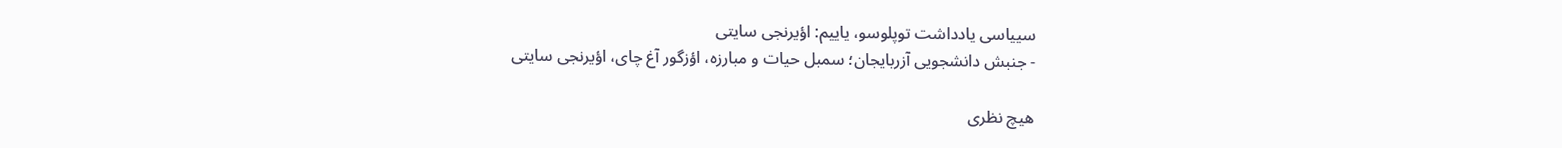سییاسی یادداشت توپلوسو، یاییم: اؤیرنجی سایتی
- جنبش دانشجویی آزربایجان؛ سمبل حیات و مبارزه، اؤزگور آغ چای، اؤیرنجی سایتی

هیچ نظری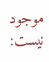موجود نیست: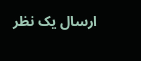ارسال یک نظر